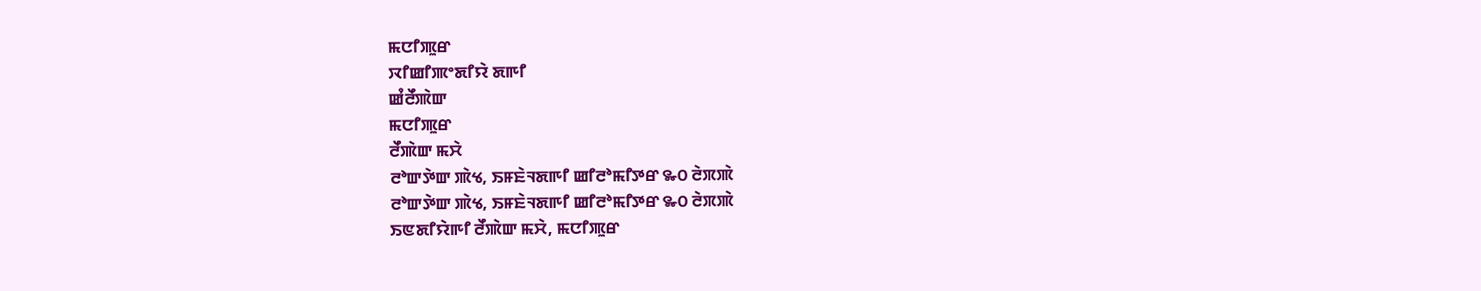ꯃꯅꯤꯄꯨꯔ
ꯋꯤꯀꯤꯄꯦꯗꯤꯌꯥ ꯗꯒꯤ
ꯀꯪꯂꯩꯄꯥꯛ
ꯃꯅꯤꯄꯨꯔ
ꯂꯩꯄꯥꯛ ꯃꯆꯥ
ꯂꯣꯛꯇꯥꯛ ꯄꯥꯠ, ꯏꯝꯐꯥꯜꯗꯒꯤ ꯀꯤꯂꯣꯃꯤꯇꯔ ꯳꯰ ꯂꯥꯞꯄꯥ
ꯂꯣꯛꯇꯥꯛ ꯄꯥꯠ, ꯏꯝꯐꯥꯜꯗꯒꯤ ꯀꯤꯂꯣꯃꯤꯇꯔ ꯳꯰ ꯂꯥꯞꯄꯥ
ꯏꯟꯗꯤꯌꯥꯒꯤ ꯂꯩꯄꯥꯛ ꯃꯆꯥ, ꯃꯅꯤꯄꯨꯔ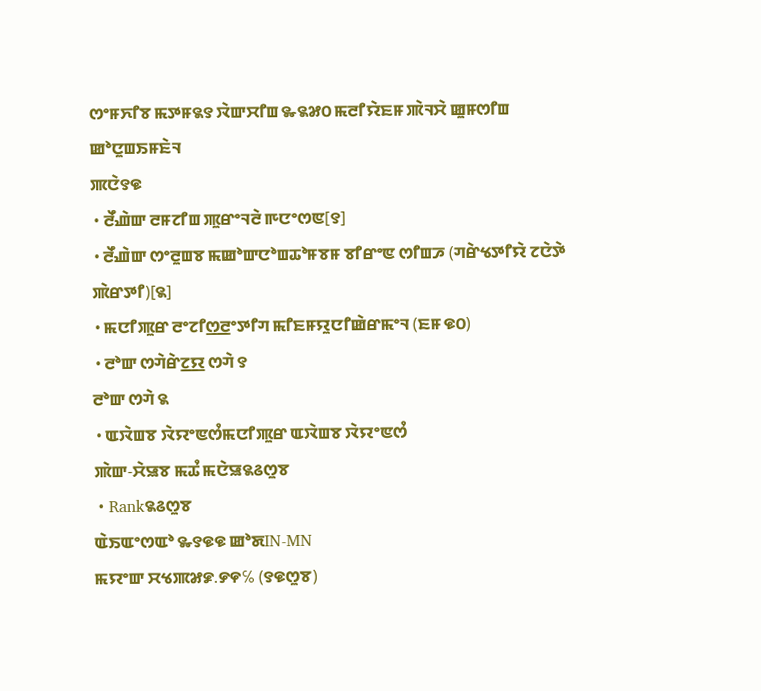ꯁꯦꯝꯈꯤꯕ ꯃꯇꯝ꯲꯱ ꯋꯥꯛꯆꯤꯡ ꯳꯲꯷꯰ ꯃꯂꯤꯌꯥꯐꯝ ꯄꯥꯜꯆꯥ ꯀꯨꯝꯁꯤꯡ
ꯀꯣꯅꯨꯡꯏꯝꯐꯥꯜ
ꯄꯅꯥ꯱꯶
 • ꯂꯩꯉꯥꯛ ꯂꯝꯖꯤꯡ ꯄꯨꯔꯦꯜꯂꯥ ꯒꯅꯦꯁꯟ[꯱]
 • ꯂꯩꯉꯥꯛ ꯁꯦꯂꯨꯡꯕ ꯃꯀꯣꯛꯅꯣꯡꯊꯣꯝꯕꯝ ꯕꯤꯔꯦꯟ ꯁꯤꯡꯍ (ꯚꯔꯥꯠꯇꯤꯌꯥ ꯖꯅꯥꯇꯥ ꯄꯥꯔꯇꯤ)[꯲]
 • ꯃꯅꯤꯄꯨꯔ ꯂꯦꯖꯤꯁ꯭ꯂꯦꯇꯤꯚ ꯃꯤꯐꯝꯌꯨꯅꯤꯀꯥꯔꯃꯦꯜ (ꯐꯝ ꯶꯰)
 • ꯂꯣꯛ ꯁꯚꯥꯔꯥꯖ꯭ꯌ ꯁꯚꯥ ꯱
ꯂꯣꯛ ꯁꯚꯥ ꯲
 • ꯑꯋꯥꯡꯕ ꯋꯥꯌꯦꯟꯁꯪꯃꯅꯤꯄꯨꯔ ꯑꯋꯥꯡꯕ ꯋꯥꯌꯦꯟꯁꯪ
ꯄꯥꯛ-ꯆꯥꯎꯕ ꯃꯊꯪ ꯃꯅꯥꯎ꯲꯴ꯁꯨꯕ
 • Rank꯲꯴ꯁꯨꯕ
ꯑꯥꯏꯑꯦꯁꯑꯣ ꯳꯱꯶꯶ ꯀꯣꯗIN-MN
ꯃꯌꯦꯛ ꯆꯠꯄ꯷꯹.꯸꯵℅ (꯱꯶ꯁꯨꯕ)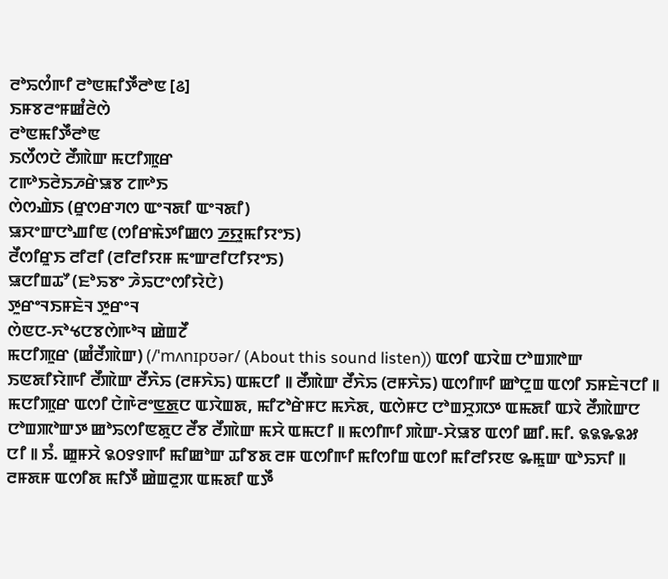ꯂꯣꯢꯁꯪꯒꯤ ꯂꯣꯟꯃꯤꯇꯩꯂꯣꯟ [꯴]
ꯏꯝꯕꯂꯦꯝꯀꯪꯂꯥꯁꯥ
ꯂꯣꯟꯃꯤꯇꯩꯂꯣꯟ
ꯏꯁꯩꯁꯅꯥ ꯂꯩꯄꯥꯛ ꯃꯅꯤꯄꯨꯔ
ꯖꯒꯣꯏꯂꯥꯏꯍꯔꯥꯎꯕ ꯖꯒꯣꯏ
ꯁꯥꯁꯉꯥꯏ (ꯔꯨꯁꯔꯚꯁ ꯑꯦꯜꯗꯤ ꯑꯦꯜꯗꯤ)
ꯎꯆꯦꯛꯅꯣꯉꯤꯟ (ꯁꯤꯔꯃꯥꯇꯤꯀꯁ ꯍ꯭ꯌꯨꯃꯤꯌꯦꯏ)
ꯂꯩꯁꯤꯔꯨꯏ ꯂꯤꯂꯤ (ꯂꯤꯂꯤꯌꯝ ꯃꯦꯛꯂꯤꯅꯤꯌꯦꯏ)
ꯎꯅꯤꯡꯊꯧ (ꯐꯣꯢꯕꯦ ꯍꯥꯢꯅꯦꯁꯤꯌꯥꯅꯥ)
ꯇꯨꯔꯦꯜꯏꯝꯐꯥꯜ ꯇꯨꯔꯦꯜ
ꯁꯥꯟꯅ-ꯈꯣꯠꯅꯕꯁꯥꯒꯣꯜ ꯀꯥꯡꯖꯩ
ꯃꯅꯤꯄꯨꯔ (ꯀꯪꯂꯩꯄꯥꯛ) (/ˈmʌnɪpʊər/ (About this sound listen)) ꯑꯁꯤ ꯑꯋꯥꯡ ꯅꯣꯡꯄꯣꯛ ꯏꯟꯗꯤꯌꯥꯒꯤ ꯂꯩꯄꯥꯛ ꯂꯩꯈꯥꯢ (ꯂꯝꯈꯥꯢ) ꯑꯃꯅꯤ ꯫ ꯂꯩꯄꯥꯛ ꯂꯩꯈꯥꯢ (ꯂꯝꯈꯥꯢ) ꯑꯁꯤꯒꯤ ꯀꯣꯅꯨꯡ ꯑꯁꯤ ꯏꯝꯐꯥꯜꯅꯤ ꯫ ꯃꯅꯤꯄꯨꯔ ꯑꯁꯤ ꯅꯥꯒꯥꯂꯦꯟ꯭ꯗꯅ ꯑꯋꯥꯡꯗ, ꯃꯤꯖꯣꯔꯥꯝꯅ ꯃꯈꯥꯗ, ꯑꯁꯥꯝꯅ ꯅꯣꯡꯆꯨꯞꯇ ꯑꯃꯗꯤ ꯑꯋꯥ ꯂꯩꯄꯥꯛꯅ ꯅꯣꯡꯄꯣꯛꯇ ꯀꯣꯢꯁꯤꯟꯗꯨꯅ ꯂꯩꯕ ꯂꯩꯄꯥꯛ ꯃꯆꯥ ꯑꯃꯅꯤ ꯫ ꯃꯁꯤꯒꯤ ꯄꯥꯛ-ꯆꯥꯎꯕ ꯑꯁꯤ ꯀꯤ.ꯃꯤ. ꯲꯲꯳꯲꯷ ꯅꯤ ꯫ ꯏꯪ. ꯀꯨꯝꯆꯥ ꯲꯰꯱꯱ꯒꯤ ꯃꯤꯀꯣꯛ ꯊꯤꯕꯗ ꯂꯝ ꯑꯁꯤꯒꯤ ꯃꯤꯁꯤꯡ ꯑꯁꯤ ꯃꯤꯂꯤꯌꯟ ꯳ꯃꯨꯛ ꯑꯣꯢꯈꯤ ꯫ ꯂꯝꯗꯝ ꯑꯁꯤꯗ ꯃꯤꯇꯩ ꯀꯥꯡꯂꯨꯞ ꯑꯃꯗꯤ ꯑꯇꯩ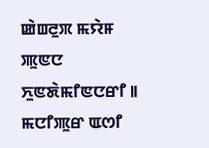ꯀꯥꯡꯂꯨꯞ ꯃꯌꯥꯝ ꯄꯨꯟꯅ ꯈꯨꯟꯗꯥꯃꯤꯟꯅꯔꯤ ꯫ ꯃꯅꯤꯄꯨꯔ ꯑꯁꯤ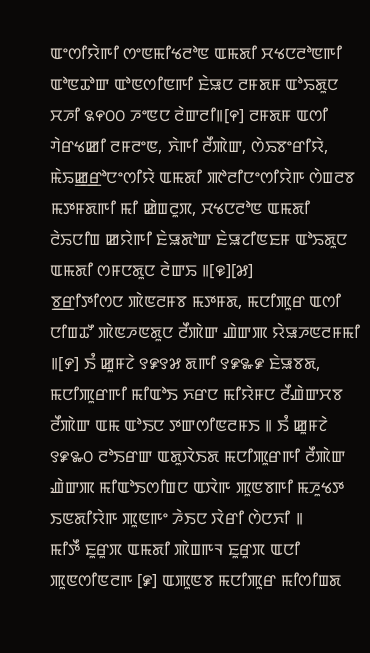ꯑꯦꯁꯤꯌꯥꯒꯤ ꯁꯦꯟꯃꯤꯠꯂꯣꯟ ꯑꯃꯗꯤ ꯆꯠꯅꯂꯣꯟꯒꯤ ꯑꯣꯟꯊꯣꯛ ꯑꯣꯟꯁꯤꯟꯒꯤ ꯐꯥꯎꯅ ꯂꯝꯗꯝ ꯑꯣꯢꯗꯨꯅ ꯆꯍꯤ ꯲꯵꯰꯰ ꯍꯦꯟꯅ ꯂꯥꯛꯂꯤ꯫[꯵] ꯂꯝꯗꯝ ꯑꯁꯤ ꯚꯥꯔꯠꯀꯤ ꯂꯝꯂꯦꯟ, ꯈꯥꯒꯤ ꯂꯩꯄꯥꯛ, ꯁꯥꯢꯕꯦꯔꯤꯌꯥ, ꯃꯥꯢꯀ꯭ꯔꯣꯅꯦꯁꯤꯌꯥ ꯑꯃꯗꯤ ꯄꯣꯂꯤꯅꯦꯁꯤꯌꯥꯒ ꯁꯥꯡꯂꯕ ꯃꯇꯝꯗꯒꯤ ꯃꯤ ꯀꯥꯡꯂꯨꯞ, ꯆꯠꯅꯂꯣꯟ ꯑꯃꯗꯤ ꯂꯥꯢꯅꯤꯡ ꯀꯌꯥꯒꯤ ꯐꯥꯎꯗꯣꯛ ꯐꯥꯎꯖꯤꯟꯐꯝ ꯑꯣꯢꯗꯨꯅ ꯑꯃꯗꯤ ꯁꯝꯅꯗꯨꯅ ꯂꯥꯛꯢ ꯫[꯶][꯷]
ꯕ꯭ꯔꯤꯇꯤꯁꯅ ꯄꯥꯟꯂꯝꯕ ꯃꯇꯝꯗ, ꯃꯅꯤꯄꯨꯔ ꯑꯁꯤ ꯅꯤꯡꯊꯧ ꯄꯥꯟꯍꯟꯗꯨꯅ ꯂꯩꯄꯥꯛ ꯉꯥꯛꯄ ꯌꯥꯎꯍꯟꯂꯝꯃꯤ ꯫[꯸] ꯏꯪ ꯀꯨꯝꯖꯥ ꯱꯹꯱꯷ ꯗꯒꯤ ꯱꯹꯳꯹ ꯐꯥꯎꯕꯗ, ꯃꯅꯤꯄꯨꯔꯒꯤ ꯃꯤꯑꯣꯏ ꯈꯔꯅ ꯃꯤꯌꯥꯝꯅ ꯂꯩꯉꯥꯛꯆꯕ ꯂꯩꯄꯥꯛ ꯑꯃ ꯑꯣꯏꯅ ꯇꯛꯁꯤꯟꯂꯝꯏ ꯫ ꯏꯪ ꯀꯨꯝꯖꯥ ꯱꯹꯳꯰ ꯂꯣꯏꯔꯛ ꯑꯗꯨꯋꯥꯏꯗ ꯃꯅꯤꯄꯨꯔꯒꯤ ꯂꯩꯄꯥꯛ ꯉꯥꯛꯄ ꯃꯤꯑꯣꯏꯁꯤꯡꯅ ꯑꯋꯥꯒ ꯄꯨꯟꯕꯒꯤ ꯃꯍꯨꯠꯇ ꯏꯟꯗꯤꯌꯥꯒ ꯄꯨꯟꯒꯦ ꯍꯥꯏꯅ ꯋꯥꯔꯤ ꯁꯥꯅꯈꯤ ꯫
ꯃꯤꯇꯩ ꯐꯨꯔꯨꯞ ꯑꯃꯗꯤ ꯄꯥꯡꯒꯜ ꯐꯨꯔꯨꯞ ꯑꯅꯤ ꯄꯨꯟꯁꯤꯟꯂꯒ [꯹] ꯑꯄꯨꯟꯕ ꯃꯅꯤꯄꯨꯔ ꯃꯤꯁꯤꯡꯗ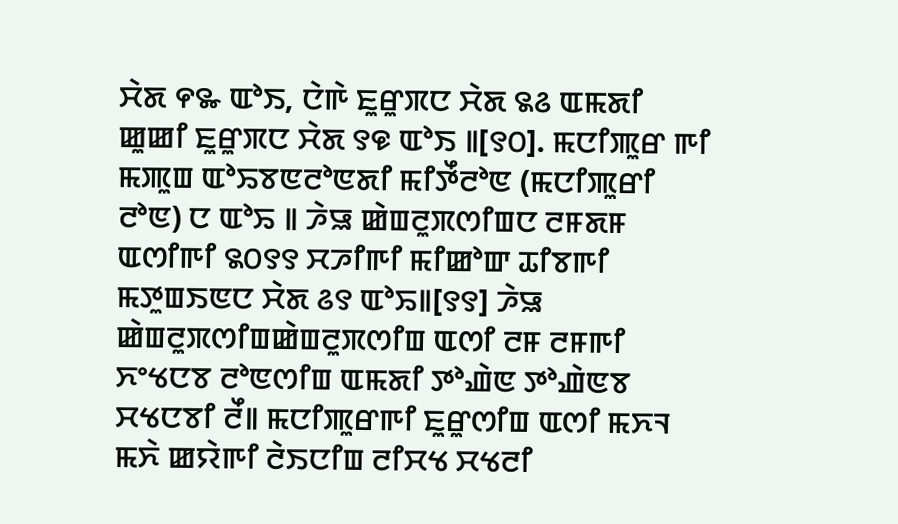ꯆꯥꯗ ꯵꯳ ꯑꯣꯏ, ꯅꯥꯒꯥ ꯐꯨꯔꯨꯞꯅ ꯆꯥꯗ ꯲꯴ ꯑꯃꯗꯤ ꯀꯨꯀꯤ ꯐꯨꯔꯨꯞꯅ ꯆꯥꯗ ꯱꯶ ꯑꯣꯏ ꯫[꯱꯰]. ꯃꯅꯤꯄꯨꯔ ꯒꯤ ꯃꯄꯨꯡ ꯑꯣꯢꯕꯟꯂꯣꯟꯗꯤ ꯃꯤꯇꯩꯂꯣꯟ (ꯃꯅꯤꯄꯨꯔꯤ ꯂꯣꯟ) ꯅ ꯑꯣꯢ ꯫ ꯍꯥꯎ ꯀꯥꯡꯂꯨꯞꯁꯤꯡꯅ ꯂꯝꯗꯝ ꯑꯁꯤꯒꯤ ꯲꯰꯱꯱ ꯆꯍꯤꯒꯤ ꯃꯤꯀꯣꯛ ꯊꯤꯕꯒꯤ ꯃꯇꯨꯡꯏꯟꯅ ꯆꯥꯗ ꯴꯱ ꯑꯣꯢ꯫[꯱꯱] ꯍꯥꯎ ꯀꯥꯡꯂꯨꯞꯁꯤꯡꯀꯥꯡꯂꯨꯞꯁꯤꯡ ꯑꯁꯤ ꯂꯝ ꯂꯝꯒꯤ ꯈꯦꯠꯅꯕ ꯂꯣꯟꯁꯤꯡ ꯑꯃꯗꯤ ꯇꯣꯉꯥꯟ ꯇꯣꯉꯥꯟꯕ ꯆꯠꯅꯕꯤ ꯂꯩ꯫ ꯃꯅꯤꯄꯨꯔꯒꯤ ꯐꯨꯔꯨꯁꯤꯡ ꯑꯁꯤ ꯃꯈꯜ ꯃꯈꯥ ꯀꯌꯥꯒꯤ ꯂꯥꯏꯅꯤꯡ ꯂꯤꯆꯠ ꯆꯠꯂꯤ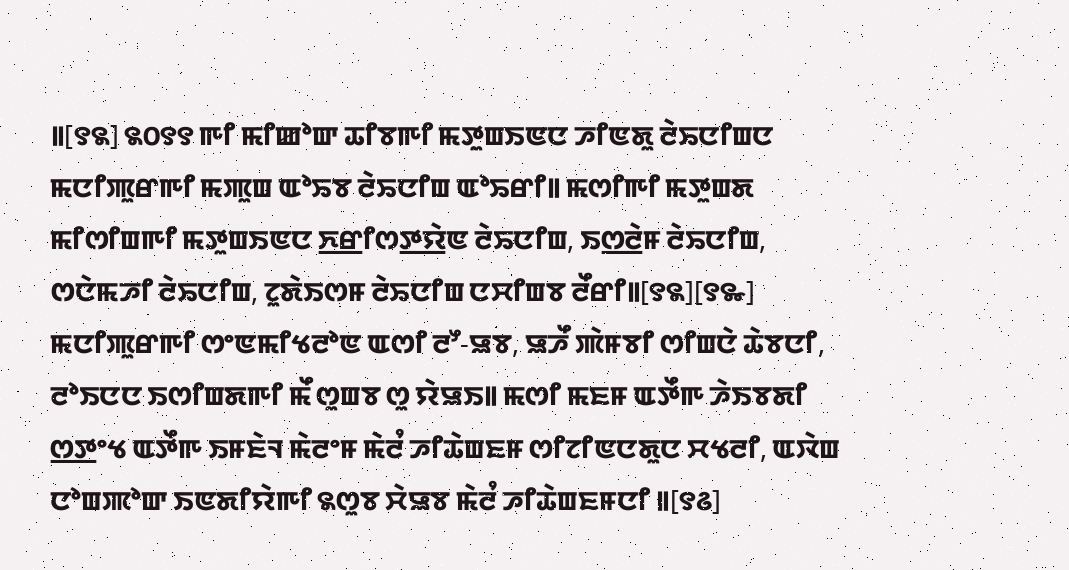꯫[꯱꯲] ꯲꯰꯱꯱ ꯒꯤ ꯃꯤꯀꯣꯛ ꯊꯤꯕꯒꯤ ꯃꯇꯨꯡꯏꯟꯅ ꯍꯤꯟꯗꯨ ꯂꯥꯢꯅꯤꯡꯅ ꯃꯅꯤꯄꯨꯔꯒꯤ ꯃꯄꯨꯡ ꯑꯣꯢꯕ ꯂꯥꯢꯅꯤꯡ ꯑꯣꯢꯔꯤ꯫ ꯃꯁꯤꯒꯤ ꯃꯇꯨꯡꯗ ꯃꯤꯁꯤꯡꯒꯤ ꯃꯇꯨꯡꯏꯟꯅ ꯈ꯭ꯔꯤꯁꯇ꯭ꯌꯥꯟ ꯂꯥꯢꯅꯤꯡ, ꯏꯁ꯭ꯂꯥꯝ ꯂꯥꯢꯅꯤꯡ, ꯁꯅꯥꯃꯍꯤ ꯂꯥꯢꯅꯤꯡ, ꯖꯨꯗꯥꯏꯁꯝ ꯂꯥꯢꯅꯤꯡ ꯅꯆꯤꯡꯕ ꯂꯩꯔꯤ꯫[꯱꯲][꯱꯳]
ꯃꯅꯤꯄꯨꯔꯒꯤ ꯁꯦꯟꯃꯤꯠꯂꯣꯟ ꯑꯁꯤ ꯂꯧ-ꯎꯕ, ꯎꯍꯩ ꯄꯥꯝꯕꯤ ꯁꯤꯡꯅꯥ ꯊꯥꯕꯅꯤ, ꯂꯣꯏꯅꯅ ꯏꯁꯤꯡꯗꯒꯤ ꯃꯩ ꯁꯨꯡꯕ ꯁꯨ ꯌꯥꯎꯏ꯫ ꯃꯁꯤ ꯃꯐꯝ ꯑꯇꯩꯒ ꯍꯥꯏꯕꯗꯤ ꯁ꯭ꯇꯦꯠ ꯑꯇꯩꯒ ꯏꯝꯐꯥꯜ ꯃꯥꯂꯦꯝ ꯃꯥꯂꯪ ꯍꯤꯊꯥꯡꯐꯝ ꯁꯤꯖꯤꯟꯅꯗꯨꯅ ꯆꯠꯂꯤ, ꯑꯋꯥꯡ ꯅꯣꯡꯄꯣꯛ ꯏꯟꯗꯤꯌꯥꯒꯤ ꯲ꯁꯨꯕ ꯆꯥꯎꯕ ꯃꯥꯂꯪ ꯍꯤꯊꯥꯡꯐꯝꯅꯤ ꯫[꯱꯴]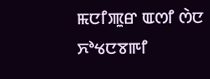ꯃꯅꯤꯄꯨꯔ ꯑꯁꯤ ꯁꯥꯅ ꯈꯣꯠꯅꯕꯒꯤ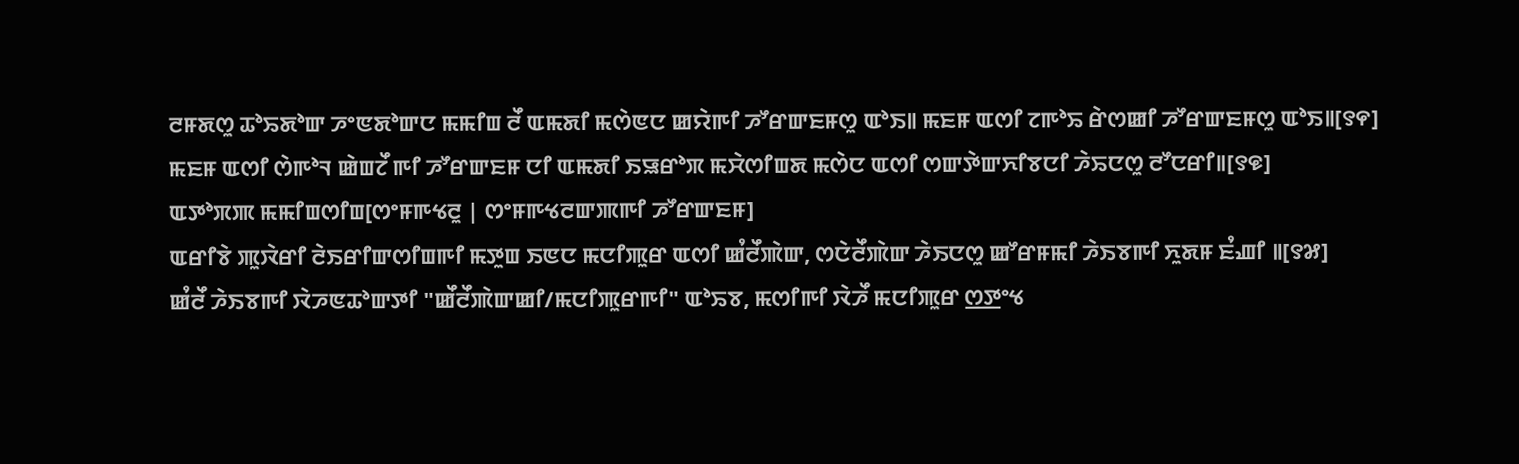ꯂꯝꯗꯁꯨ ꯊꯣꯢꯗꯣꯛ ꯍꯦꯟꯗꯣꯛꯅ ꯃꯃꯤꯡ ꯂꯩ ꯑꯃꯗꯤ ꯃꯁꯥꯟꯅ ꯀꯌꯥꯒꯤ ꯍꯧꯔꯛꯐꯝꯁꯨ ꯑꯣꯏ꯫ ꯃꯐꯝ ꯑꯁꯤ ꯖꯒꯣꯢ ꯔꯥꯁꯀꯤ ꯍꯧꯔꯛꯐꯝꯁꯨ ꯑꯣꯏ꯫[꯱꯵] ꯃꯐꯝ ꯑꯁꯤ ꯁꯥꯒꯣꯜ ꯀꯥꯡꯖꯩ ꯒꯤ ꯍꯧꯔꯛꯐꯝ ꯅꯤ ꯑꯃꯗꯤ ꯏꯎꯔꯣꯞ ꯃꯆꯥꯁꯤꯡꯗ ꯃꯁꯥꯅ ꯑꯁꯤ ꯁꯛꯇꯥꯛꯈꯤꯕꯅꯤ ꯍꯥꯢꯅꯁꯨ ꯂꯧꯅꯔꯤ꯫[꯱꯶]
ꯑꯇꯣꯞꯄ ꯃꯃꯤꯡꯁꯤꯡ[ꯁꯦꯝꯒꯠꯂꯨ | ꯁꯦꯝꯒꯠꯂꯛꯄꯒꯤ ꯍꯧꯔꯛꯐꯝ]
ꯑꯔꯤꯕꯥ ꯄꯨꯋꯥꯔꯤ ꯂꯥꯏꯔꯤꯛꯁꯤꯡꯒꯤ ꯃꯇꯨꯡ ꯏꯟꯅ ꯃꯅꯤꯄꯨꯔ ꯑꯁꯤ ꯀꯪꯂꯩꯄꯥꯛ, ꯁꯅꯥꯂꯩꯄꯥꯛ ꯍꯥꯏꯅꯁꯨ ꯀꯧꯔꯝꯃꯤ ꯍꯥꯏꯕꯒꯤ ꯈꯨꯗꯝ ꯐꯪꯉꯤ ꯫[꯱꯷]
ꯀꯪꯂꯩ ꯍꯥꯏꯕꯒꯤ ꯋꯥꯍꯟꯊꯣꯛꯇꯤ "ꯀꯩꯂꯩꯄꯥꯛꯀꯤ/ꯃꯅꯤꯄꯨꯔꯒꯤ" ꯑꯣꯢꯕ, ꯃꯁꯤꯒꯤ ꯋꯥꯍꯩ ꯃꯅꯤꯄꯨꯔ ꯁ꯭ꯇꯦꯠ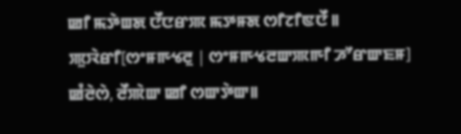ꯀꯤ ꯃꯇꯥꯡꯗ ꯅꯩꯅꯔꯄ ꯃꯇꯝꯗ ꯁꯤꯖꯤꯟꯅꯩ ꯫
ꯄꯨꯋꯥꯔꯤ[ꯁꯦꯝꯒꯠꯂꯨ | ꯁꯦꯝꯒꯠꯂꯛꯄꯒꯤ ꯍꯧꯔꯛꯐꯝ]
ꯀꯪꯂꯥꯁꯥ, ꯂꯩꯄꯥꯛ ꯀꯤ ꯁꯛꯇꯥꯛ꯫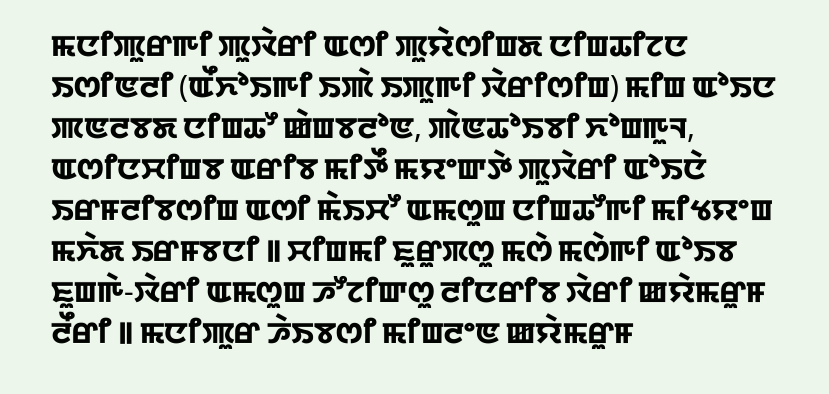ꯃꯅꯤꯄꯨꯔꯒꯤ ꯄꯨꯋꯥꯔꯤ ꯑꯁꯤ ꯄꯨꯌꯥꯁꯤꯡꯗ ꯅꯤꯡꯊꯤꯖꯅ ꯏꯁꯤꯟꯂꯤ (ꯑꯩꯈꯣꯏꯒꯤ ꯏꯄꯥ ꯏꯄꯨꯒꯤ ꯋꯥꯔꯤꯁꯤꯡ) ꯃꯤꯡ ꯑꯣꯏꯅ ꯄꯟꯂꯕꯗ ꯅꯤꯡꯊꯧ ꯀꯥꯡꯕꯂꯣꯟ, ꯄꯥꯟꯊꯣꯏꯕꯤ ꯈꯣꯡꯒꯨꯜ, ꯑꯁꯤꯅꯆꯤꯡꯕ ꯑꯔꯤꯕ ꯃꯤꯇꯩ ꯃꯌꯦꯛꯇꯥ ꯄꯨꯋꯥꯔꯤ ꯑꯣꯏꯅꯥ ꯏꯔꯝꯂꯤꯕꯁꯤꯡ ꯑꯁꯤ ꯃꯥꯏꯆꯧ ꯑꯃꯁꯨꯡ ꯅꯤꯡꯊꯧꯒꯤ ꯃꯤꯠꯌꯦꯡ ꯃꯈꯥꯗ ꯏꯔꯝꯕꯅꯤ ꯫ ꯆꯤꯡꯃꯤ ꯐꯨꯔꯨꯞꯁꯨ ꯃꯁꯥ ꯃꯁꯥꯒꯤ ꯑꯣꯏꯕ ꯐꯨꯡꯒꯥ-ꯋꯥꯔꯤ ꯑꯃꯁꯨꯡ ꯍꯧꯖꯤꯛꯁꯨ ꯂꯤꯅꯔꯤꯕ ꯋꯥꯔꯤ ꯀꯌꯥꯃꯔꯨꯝ ꯂꯩꯔꯤ ꯫ ꯃꯅꯤꯄꯨꯔ ꯍꯥꯏꯕꯁꯤ ꯃꯤꯡꯂꯦꯟ ꯀꯌꯥꯃꯔꯨꯝ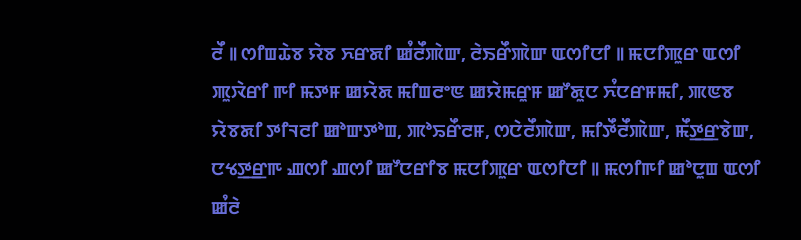ꯂꯩ ꯫ ꯁꯤꯡꯊꯥꯕ ꯌꯥꯕ ꯈꯔꯗꯤ ꯀꯪꯂꯩꯄꯥꯛ, ꯂꯥꯏꯔꯩꯄꯥꯛ ꯑꯁꯤꯅꯤ ꯫ ꯃꯅꯤꯄꯨꯔ ꯑꯁꯤ ꯄꯨꯋꯥꯔꯤ ꯒꯤ ꯃꯇꯝ ꯀꯌꯥꯗ ꯃꯤꯡꯂꯦꯟ ꯀꯌꯥꯃꯔꯨꯝ ꯀꯧꯗꯨꯅ ꯈꯪꯅꯔꯝꯃꯤ, ꯄꯟꯕ ꯌꯥꯕꯗꯤ ꯇꯤꯜꯂꯤ ꯀꯣꯛꯇꯣꯡ, ꯄꯣꯢꯔꯩꯂꯝ, ꯁꯅꯥꯂꯩꯄꯥꯛ, ꯃꯤꯇꯩꯂꯩꯄꯥꯛ, ꯃꯩꯇ꯭ꯔꯕꯥꯛ, ꯅꯠꯇ꯭ꯔꯒ ꯉꯁꯤ ꯉꯁꯤ ꯀꯧꯅꯔꯤꯕ ꯃꯅꯤꯄꯨꯔ ꯑꯁꯤꯅꯤ ꯫ ꯃꯁꯤꯒꯤ ꯀꯣꯅꯨꯡ ꯑꯁꯤ ꯀꯪꯂꯥ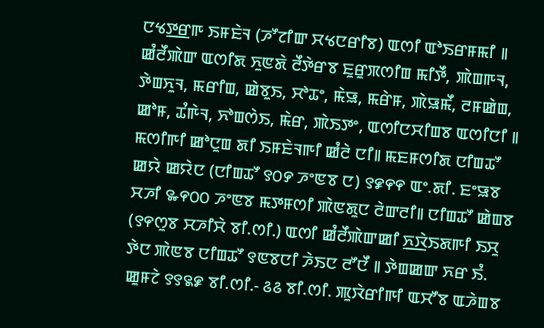ꯅꯠꯇ꯭ꯔꯒ ꯏꯝꯐꯥꯜ (ꯍꯧꯖꯤꯛ ꯆꯠꯅꯔꯤꯕ) ꯑꯁꯤ ꯑꯣꯏꯔꯝꯃꯤ ꯫ ꯀꯪꯂꯩꯄꯥꯛ ꯑꯁꯤꯗ ꯈꯨꯟꯗꯥ ꯂꯩꯇꯥꯔꯕ ꯐꯨꯔꯨꯞꯁꯤꯡ ꯃꯤꯇꯩ, ꯄꯥꯡꯒꯜ, ꯇꯥꯡꯈꯨꯜ, ꯃꯔꯤꯡ, ꯀꯥꯕꯨꯏ, ꯆꯣꯊꯦ, ꯃꯥꯎ, ꯃꯔꯥꯝ, ꯄꯥꯎꯃꯩ, ꯂꯝꯀꯥꯡ, ꯀꯣꯝ, ꯊꯪꯒꯥꯜ, ꯈꯣꯡꯁꯥꯏ, ꯃꯥꯔ, ꯄꯥꯏꯇꯦ, ꯑꯁꯤꯅꯆꯤꯡꯕ ꯑꯁꯤꯅꯤ ꯫ ꯃꯁꯤꯒꯤ ꯀꯣꯅꯨꯡ ꯗꯤ ꯏꯝꯐꯥꯜꯒꯤ ꯀꯪꯂꯥ ꯅꯤ꯫ ꯃꯐꯝꯁꯤꯗ ꯅꯤꯡꯊꯧ ꯀꯌꯥ ꯀꯌꯥꯅ (ꯅꯤꯡꯊꯧ ꯱꯰꯸ ꯍꯦꯟꯕ ꯅ) ꯱꯹꯵꯵ ꯑꯦ.ꯗꯤ. ꯐꯦꯎꯕ ꯆꯍꯤ ꯳꯵꯰꯰ ꯍꯦꯟꯕ ꯃꯇꯝꯁꯤ ꯄꯥꯟꯗꯨꯅ ꯂꯥꯛꯂꯤ꯫ ꯅꯤꯡꯊꯧ ꯀꯥꯡꯕ (꯱꯵ꯁꯨꯕ ꯆꯍꯤꯆꯥ ꯕꯤ.ꯁꯤ.) ꯑꯁꯤ ꯀꯪꯂꯩꯄꯥꯛꯀꯤ ꯈ꯭ꯋꯥꯏꯗꯒꯤ ꯏꯆꯨ ꯇꯥꯅ ꯄꯥꯟꯕ ꯅꯤꯡꯊꯧ ꯱ꯟꯕꯅꯤ ꯍꯥꯏꯅ ꯂꯧꯅꯩ ꯫ ꯇꯥꯡꯀꯛ ꯈꯔ ꯏꯪ. ꯀꯨꯝꯖꯥ ꯱꯱꯲꯹ ꯕꯤ.ꯁꯤ.- ꯴꯴ ꯕꯤ.ꯁꯤ. ꯄꯨꯋꯥꯔꯤꯒꯤ ꯑꯆꯧꯕ ꯑꯍꯥꯡꯕ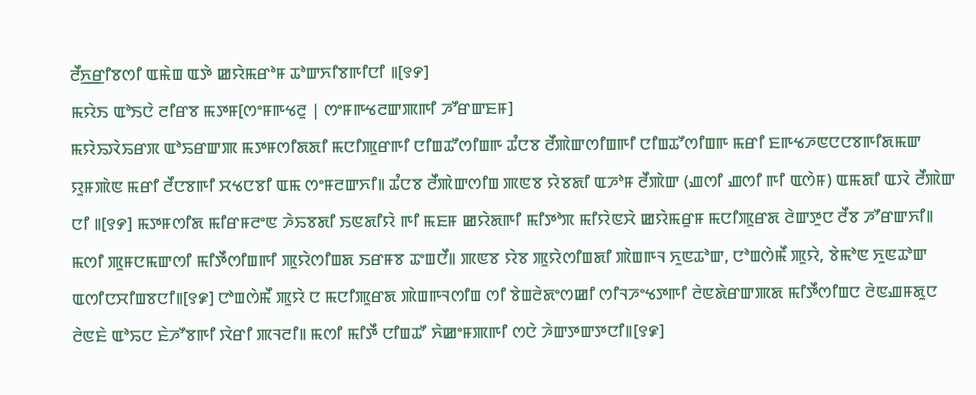ꯂꯩꯈ꯭ꯔꯤꯕꯁꯤ ꯑꯃꯥꯡ ꯑꯇꯥ ꯀꯌꯥꯃꯔꯣꯝ ꯊꯣꯛꯈꯤꯕꯒꯤꯅꯤ ꯫[꯱꯸]
ꯃꯌꯥꯏ ꯑꯣꯏꯅꯥ ꯂꯤꯔꯕ ꯃꯇꯝ[ꯁꯦꯝꯒꯠꯂꯨ | ꯁꯦꯝꯒꯠꯂꯛꯄꯒꯤ ꯍꯧꯔꯛꯐꯝ]
ꯃꯌꯥꯢꯋꯥꯢꯔꯞ ꯑꯣꯢꯔꯛꯄ ꯃꯇꯝꯁꯤꯗꯗꯤ ꯃꯅꯤꯄꯨꯔꯒꯤ ꯅꯤꯡꯊꯧꯁꯤꯡꯒ ꯊꯪꯅꯕ ꯂꯩꯄꯥꯛꯁꯤꯡꯒꯤ ꯅꯤꯡꯊꯧꯁꯤꯡꯒ ꯃꯔꯤ ꯐꯒꯠꯍꯟꯅꯅꯕꯒꯤꯗꯃꯛ ꯌꯨꯝꯄꯥꯟ ꯃꯔꯤ ꯂꯩꯅꯕꯒꯤ ꯆꯠꯅꯕꯤ ꯑꯃ ꯁꯦꯝꯂꯛꯈꯤ꯫ ꯊꯪꯅꯕ ꯂꯩꯄꯥꯛꯁꯤꯡ ꯄꯟꯕ ꯌꯥꯕꯗꯤ ꯑꯍꯣꯝ ꯂꯩꯄꯥꯛ (ꯉꯁꯤ ꯉꯁꯤ ꯒꯤ ꯑꯁꯥꯝ) ꯑꯃꯗꯤ ꯑꯋꯥ ꯂꯩꯄꯥꯛ ꯅꯤ ꯫[꯱꯸] ꯃꯇꯝꯁꯤꯗ ꯃꯤꯔꯝꯂꯦꯟ ꯍꯥꯢꯕꯗꯤ ꯏꯟꯗꯤꯌꯥ ꯒꯤ ꯃꯐꯝ ꯀꯌꯥꯗꯒꯤ ꯃꯤꯇꯣꯞ ꯃꯤꯌꯥꯟꯆꯥ ꯀꯌꯥꯃꯔꯨꯝ ꯃꯅꯤꯄꯨꯔꯗ ꯂꯥꯛꯇꯨꯅ ꯂꯩꯕ ꯍꯧꯔꯛꯈꯤ꯫ ꯃꯁꯤ ꯄꯨꯝꯅꯃꯛꯁꯤ ꯃꯤꯇꯩꯁꯤꯡꯒꯤ ꯄꯨꯌꯥꯁꯤꯡꯗ ꯏꯔꯝꯕ ꯊꯦꯡꯅꯩ꯫ ꯄꯟꯕ ꯌꯥꯕ ꯄꯨꯌꯥꯁꯤꯡꯗꯤ ꯄꯥꯡꯒꯜ ꯈꯨꯟꯊꯣꯛ, ꯅꯣꯡꯁꯥꯃꯩ ꯄꯨꯌꯥ, ꯕꯥꯃꯣꯟ ꯈꯨꯟꯊꯣꯛ ꯑꯁꯤꯅꯆꯤꯡꯕꯅꯤ꯫[꯱꯹] ꯅꯣꯡꯁꯥꯃꯩ ꯄꯨꯌꯥ ꯅ ꯃꯅꯤꯄꯨꯔꯗ ꯄꯥꯡꯒꯜꯁꯤꯡ ꯁꯤ ꯕꯥꯡꯂꯥꯗꯦꯁꯀꯤ ꯁꯤꯜꯍꯦꯠꯇꯒꯤ ꯂꯥꯟꯗꯥꯔꯛꯄꯗ ꯃꯤꯇꯩꯁꯤꯡꯅ ꯂꯥꯟꯉꯝꯗꯨꯅ ꯂꯥꯟꯐꯥ ꯑꯣꯢꯅ ꯐꯥꯍꯧꯕꯒꯤ ꯋꯥꯔꯤ ꯄꯜꯂꯤ꯫ ꯃꯁꯤ ꯃꯤꯇꯩ ꯅꯤꯡꯊꯧ ꯈꯥꯀꯦꯝꯄꯒꯤ ꯁꯅꯥ ꯍꯥꯛꯇꯛꯇꯅꯤ꯫[꯱꯹]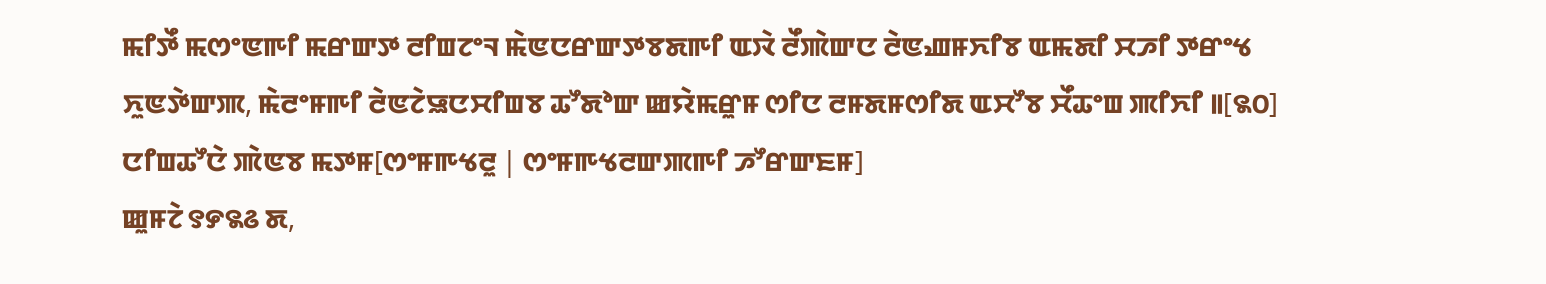ꯃꯤꯇꯩ ꯃꯁꯦꯟꯒꯤ ꯃꯔꯛꯇ ꯂꯤꯡꯖꯦꯜ ꯃꯥꯟꯅꯔꯛꯇꯕꯗꯒꯤ ꯑꯋꯥ ꯂꯩꯄꯥꯛꯅ ꯂꯥꯟꯉꯝꯈꯤꯕ ꯑꯃꯗꯤ ꯆꯍꯤ ꯇꯔꯦꯠ ꯈꯨꯟꯇꯥꯛꯄ, ꯃꯥꯂꯦꯝꯒꯤ ꯂꯥꯟꯖꯥꯎꯅꯆꯤꯡꯕ ꯊꯧꯗꯣꯛ ꯀꯌꯥꯃꯔꯨꯝ ꯁꯤꯅ ꯂꯝꯗꯝꯁꯤꯗ ꯑꯆꯧꯕ ꯆꯩꯊꯦꯡ ꯄꯤꯈꯤ ꯫[꯲꯰]
ꯅꯤꯡꯊꯧꯅꯥ ꯄꯥꯟꯕ ꯃꯇꯝ[ꯁꯦꯝꯒꯠꯂꯨ | ꯁꯦꯝꯒꯠꯂꯛꯄꯒꯤ ꯍꯧꯔꯛꯐꯝ]
ꯀꯨꯝꯖꯥ ꯱꯸꯲꯴ ꯗ,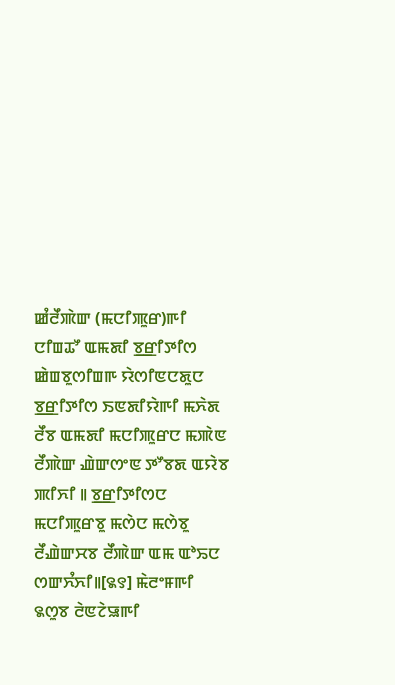ꯀꯪꯂꯩꯄꯥꯛ (ꯃꯅꯤꯄꯨꯔ)ꯒꯤ ꯅꯤꯡꯊꯧ ꯑꯃꯗꯤ ꯕ꯭ꯔꯤꯇꯤꯁ ꯀꯥꯡꯕꯨꯁꯤꯡꯒ ꯌꯥꯁꯤꯟꯅꯗꯨꯅ ꯕ꯭ꯔꯤꯇꯤꯁ ꯏꯟꯗꯤꯌꯥꯒꯤ ꯃꯈꯥꯗ ꯂꯩꯕ ꯑꯃꯗꯤ ꯃꯅꯤꯄꯨꯔꯅ ꯃꯄꯥꯟ ꯂꯩꯄꯥꯛ ꯉꯥꯛꯁꯦꯟ ꯇꯧꯕꯗ ꯑꯌꯥꯕ ꯄꯤꯈꯤ ꯫ ꯕ꯭ꯔꯤꯇꯤꯁꯅ ꯃꯅꯤꯄꯨꯔꯕꯨ ꯃꯁꯥꯅ ꯃꯁꯥꯕꯨ ꯂꯩꯉꯥꯛꯆꯕ ꯂꯩꯄꯥꯛ ꯑꯃ ꯑꯣꯢꯅ ꯁꯛꯈꯪꯈꯤ꯫[꯲꯱] ꯃꯥꯂꯦꯝꯒꯤ ꯲ꯁꯨꯕ ꯂꯥꯟꯖꯥꯎꯒꯤ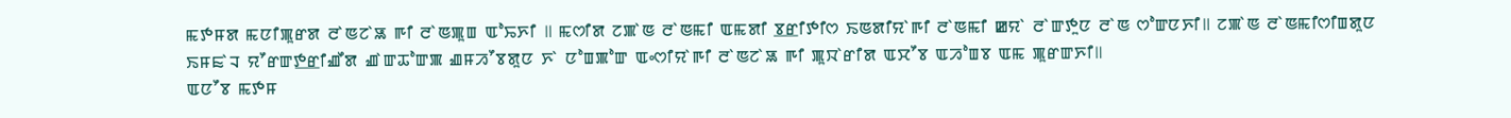ꯃꯇꯝꯗ ꯃꯅꯤꯄꯨꯔꯗ ꯂꯥꯟꯖꯥꯎ ꯒꯤ ꯂꯥꯟꯄꯨꯡ ꯑꯣꯢꯈꯤ ꯫ ꯃꯁꯤꯗ ꯖꯄꯥꯟ ꯂꯥꯟꯃꯤ ꯑꯃꯗꯤ ꯕ꯭ꯔꯤꯇꯤꯁ ꯏꯟꯗꯤꯌꯥꯒꯤ ꯂꯥꯟꯃꯤ ꯀꯌꯥ ꯂꯥꯛꯇꯨꯅ ꯂꯥꯟ ꯁꯣꯛꯅꯈꯤ꯫ ꯖꯄꯥꯟ ꯂꯥꯟꯃꯤꯁꯤꯡꯗꯨꯅ ꯏꯝꯐꯥꯜ ꯌꯧꯔꯛꯇ꯭ꯔꯤꯉꯩꯗ ꯉꯥꯛꯊꯣꯛꯄ ꯉꯝꯍꯧꯕꯗꯨꯅ ꯈꯥ ꯅꯣꯡꯄꯣꯛ ꯑꯦꯁꯤꯌꯥꯒꯤ ꯂꯥꯟꯖꯥꯎ ꯒꯤ ꯄꯨꯋꯥꯔꯤꯗ ꯑꯆꯧꯕ ꯑꯍꯣꯡꯕ ꯑꯃ ꯄꯨꯔꯛꯈꯤ꯫
ꯑꯅꯧꯕ ꯃꯇꯝ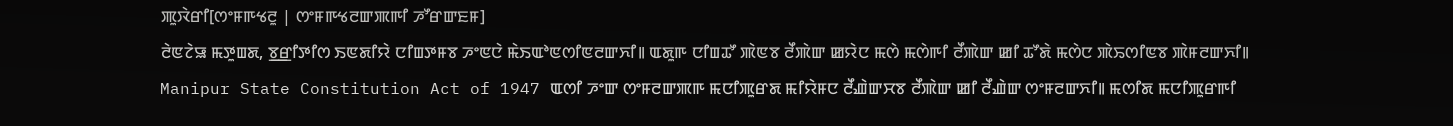ꯄꯨꯋꯥꯔꯤ[ꯁꯦꯝꯒꯠꯂꯨ | ꯁꯦꯝꯒꯠꯂꯛꯄꯒꯤ ꯍꯧꯔꯛꯐꯝ]
ꯂꯥꯟꯖꯥꯎ ꯃꯇꯨꯡꯗ, ꯕ꯭ꯔꯤꯇꯤꯁ ꯏꯟꯗꯤꯌꯥ ꯅꯤꯡꯇꯝꯕ ꯍꯦꯟꯅꯥ ꯃꯥꯏꯑꯣꯟꯁꯤꯟꯂꯛꯈꯤ꯫ ꯑꯗꯨꯒ ꯅꯤꯡꯊꯧ ꯄꯥꯟꯕ ꯂꯩꯄꯥꯛ ꯀꯌꯥꯅ ꯃꯁꯥ ꯃꯁꯥꯒꯤ ꯂꯩꯄꯥꯛ ꯀꯤ ꯊꯧꯗꯥ ꯃꯁꯥꯅ ꯄꯥꯢꯁꯤꯟꯕ ꯄꯥꯝꯂꯛꯈꯤ꯫ Manipur State Constitution Act of 1947 ꯑꯁꯤ ꯍꯦꯛ ꯁꯦꯝꯂꯛꯄꯒ ꯃꯅꯤꯄꯨꯔꯗ ꯃꯤꯌꯥꯝꯅ ꯂꯩꯉꯥꯛꯆꯕ ꯂꯩꯄꯥꯛ ꯀꯤ ꯂꯩꯉꯥꯛ ꯁꯦꯝꯂꯛꯈꯤ꯫ ꯃꯁꯤꯗ ꯃꯅꯤꯄꯨꯔꯒꯤ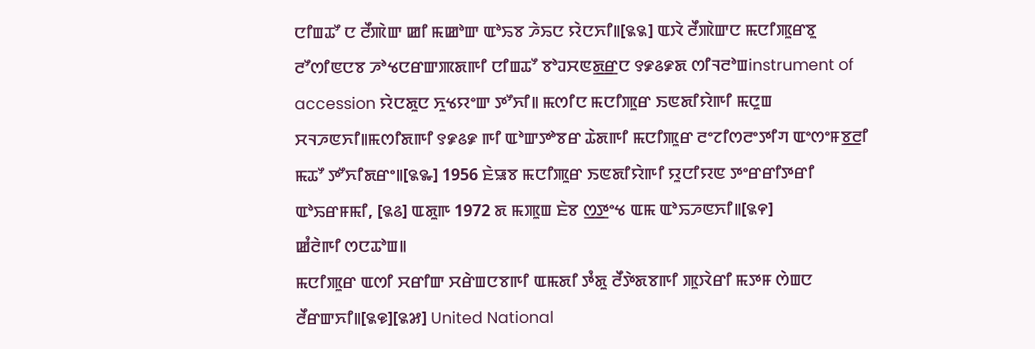ꯅꯤꯡꯊꯧ ꯅ ꯂꯩꯄꯥꯛ ꯀꯤ ꯃꯀꯣꯛ ꯑꯣꯢꯕ ꯍꯥꯢꯅ ꯌꯥꯅꯈꯤ꯫[꯲꯲] ꯑꯋꯥ ꯂꯩꯄꯥꯛꯅ ꯃꯅꯤꯄꯨꯔꯕꯨ ꯂꯧꯁꯤꯟꯅꯕ ꯍꯣꯠꯅꯔꯛꯄꯗꯒꯤ ꯅꯤꯡꯊꯧ ꯕꯣꯙꯆꯟꯗ꯭ꯔꯅ ꯱꯹꯴꯹ꯗ ꯁꯤꯜꯂꯣꯡinstrument of accession ꯌꯥꯅꯗꯨꯅ ꯈꯨꯠꯌꯦꯛ ꯇꯧꯈꯤ꯫ ꯃꯁꯤꯅ ꯃꯅꯤꯄꯨꯔ ꯏꯟꯗꯤꯌꯥꯒꯤ ꯃꯅꯨꯡ ꯆꯜꯍꯟꯈꯤ꯫ꯃꯁꯤꯗꯒꯤ ꯱꯹꯴꯹ ꯒꯤ ꯑꯣꯛꯇꯣꯕꯔ ꯊꯥꯗꯒꯤ ꯃꯅꯤꯄꯨꯔ ꯂꯦꯖꯤꯁꯂꯦꯇꯤꯚ ꯑꯦꯁꯦꯝꯕ꯭ꯂꯤ ꯃꯊꯧ ꯇꯧꯈꯤꯗꯔꯦ꯫[꯲꯳] 1956 ꯐꯥꯎꯕ ꯃꯅꯤꯄꯨꯔ ꯏꯟꯗꯤꯌꯥꯒꯤ ꯌꯨꯅꯤꯌꯟ ꯇꯦꯔꯔꯤꯇꯔꯤ ꯑꯣꯢꯔꯝꯃꯤ, [꯲꯴] ꯑꯗꯨꯒ 1972 ꯗ ꯃꯄꯨꯡ ꯐꯥꯕ ꯁ꯭ꯇꯦꯠ ꯑꯃ ꯑꯣꯢꯍꯟꯈꯤ꯫[꯲꯵]
ꯀꯪꯂꯥꯒꯤ ꯁꯅꯊꯣꯡ꯫
ꯃꯅꯤꯄꯨꯔ ꯑꯁꯤ ꯆꯔꯤꯛ ꯆꯔꯥꯡꯅꯕꯒꯤ ꯑꯃꯗꯤ ꯇꯪꯗꯨ ꯂꯩꯇꯥꯗꯕꯒꯤ ꯄꯨꯋꯥꯔꯤ ꯃꯇꯝ ꯁꯥꯡꯅ ꯂꯩꯔꯛꯈꯤ꯫[꯲꯶][꯲꯷] United National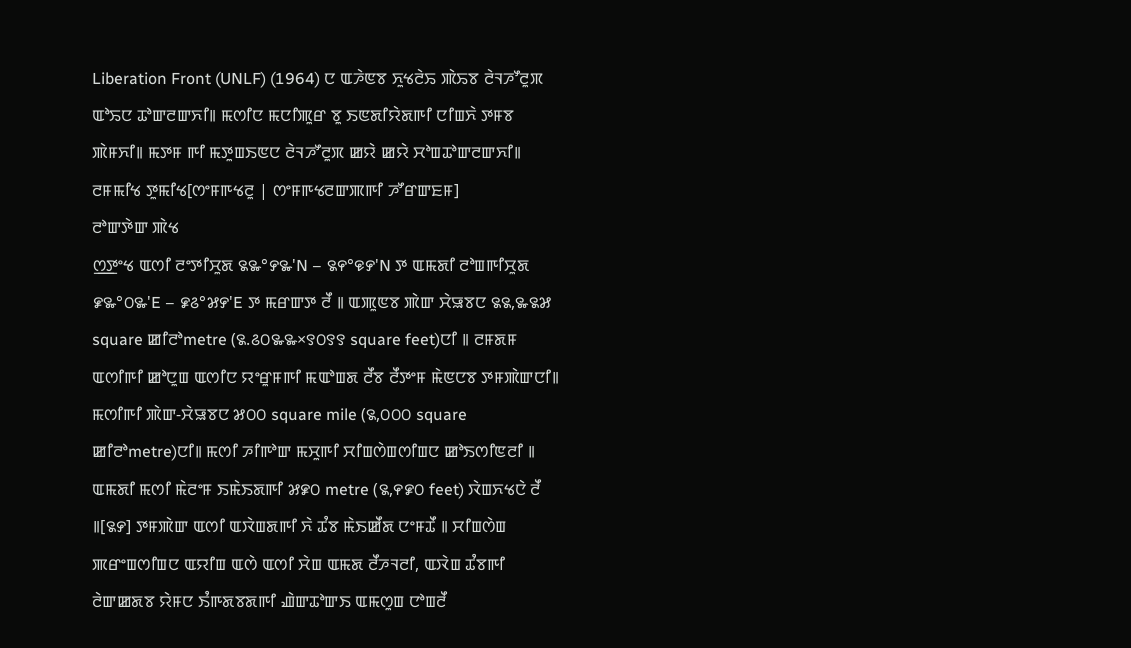Liberation Front (UNLF) (1964) ꯅ ꯑꯍꯥꯟꯕ ꯈꯨꯠꯂꯥꯢ ꯄꯥꯢꯕ ꯂꯥꯜꯍꯧꯂꯨꯞ ꯑꯣꯢꯅ ꯊꯣꯛꯂꯛꯈꯤ꯫ ꯃꯁꯤꯅ ꯃꯅꯤꯄꯨꯔ ꯕꯨ ꯏꯟꯗꯤꯌꯥꯗꯒꯤ ꯅꯤꯡꯈꯥ ꯇꯝꯕ ꯄꯥꯝꯈꯤ꯫ ꯃꯇꯝ ꯒꯤ ꯃꯇꯨꯡꯏꯟꯅ ꯂꯥꯜꯍꯧꯂꯨꯞ ꯀꯌꯥ ꯀꯌꯥ ꯆꯣꯡꯊꯣꯛꯂꯛꯈꯤ꯫
ꯂꯝꯃꯤꯠ ꯇꯨꯃꯤꯠ[ꯁꯦꯝꯒꯠꯂꯨ | ꯁꯦꯝꯒꯠꯂꯛꯄꯒꯤ ꯍꯧꯔꯛꯐꯝ]
ꯂꯣꯛꯇꯥꯛ ꯄꯥꯠ
ꯁ꯭ꯇꯦꯠ ꯑꯁꯤ ꯂꯦꯇꯤꯆꯨꯗ ꯲꯳°꯸꯳'N – ꯲꯵°꯶꯸'N ꯇ ꯑꯃꯗꯤ ꯂꯣꯡꯒꯤꯆꯨꯗ ꯹꯳°꯰꯳'E – ꯹꯴°꯷꯸'E ꯇ ꯃꯔꯛꯇ ꯂꯩ ꯫ ꯑꯄꯨꯟꯕ ꯄꯥꯛ ꯆꯥꯎꯕꯅ ꯲꯲,꯳꯲꯷ square ꯀꯤꯂꯣmetre (꯲.꯴꯰꯳꯳×꯱꯰꯱꯱ square feet)ꯅꯤ ꯫ ꯂꯝꯗꯝ ꯑꯁꯤꯒꯤ ꯀꯣꯅꯨꯡ ꯑꯁꯤꯅ ꯌꯦꯔꯨꯝꯒꯤ ꯃꯑꯣꯡꯗ ꯂꯩꯕ ꯂꯩꯇꯦꯝ ꯃꯥꯟꯅꯕ ꯇꯝꯄꯥꯛꯅꯤ꯫ ꯃꯁꯤꯒꯤ ꯄꯥꯛ-ꯆꯥꯎꯕꯅ ꯷꯰꯰ square mile (꯲,꯰꯰꯰ square ꯀꯤꯂꯣmetre)ꯅꯤ꯫ ꯃꯁꯤ ꯍꯤꯒꯣꯛ ꯃꯆꯨꯒꯤ ꯆꯤꯡꯁꯥꯡꯁꯤꯡꯅ ꯀꯣꯏꯁꯤꯟꯂꯤ ꯫ ꯑꯃꯗꯤ ꯃꯁꯤ ꯃꯥꯂꯦꯝ ꯏꯃꯥꯏꯗꯒꯤ ꯷꯹꯰ metre (꯲,꯵꯹꯰ feet) ꯋꯥꯡꯈꯠꯅꯥ ꯂꯩ ꯫[꯲꯸] ꯇꯝꯄꯥꯛ ꯑꯁꯤ ꯑꯋꯥꯡꯗꯒꯤ ꯈꯥ ꯊꯪꯕ ꯃꯥꯏꯀꯩꯗ ꯅꯦꯝꯊꯩ ꯫ ꯆꯤꯡꯁꯥꯡ ꯄꯔꯦꯡꯁꯤꯡꯅ ꯑꯌꯤꯡ ꯑꯁꯥ ꯑꯁꯤ ꯆꯥꯡ ꯑꯃꯗ ꯂꯩꯍꯜꯂꯤ, ꯑꯋꯥꯡ ꯊꯪꯕꯒꯤ ꯂꯥꯛꯀꯗꯕ ꯌꯥꯝꯅ ꯏꯪꯒꯗꯕꯗꯒꯤ ꯉꯥꯛꯊꯣꯛꯏ ꯑꯃꯁꯨꯡ ꯅꯣꯡꯂꯩ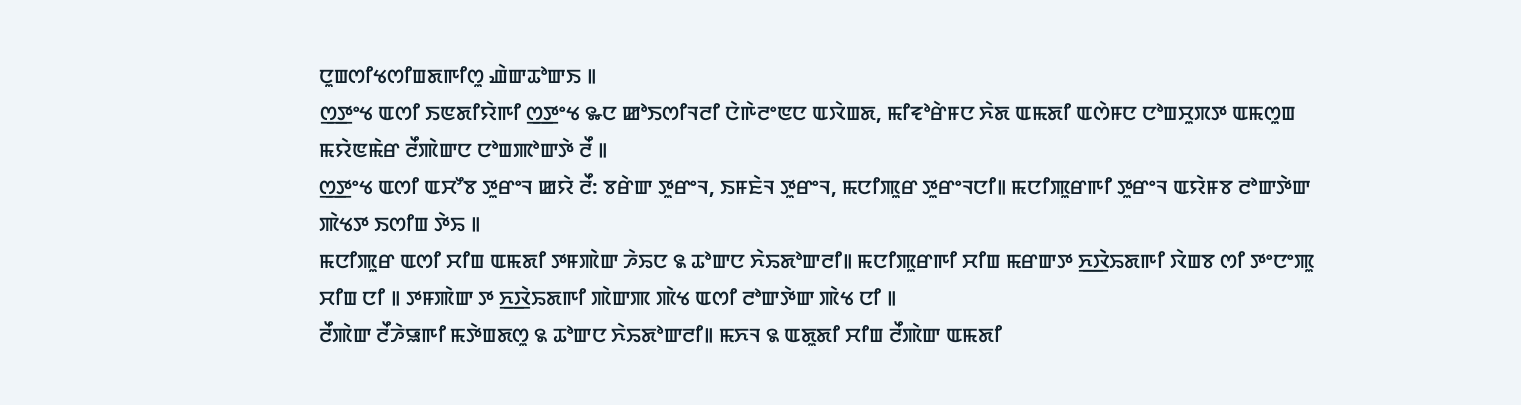ꯅꯨꯡꯁꯤꯠꯁꯤꯡꯗꯒꯤꯁꯨ ꯉꯥꯛꯊꯣꯛꯏ ꯫
ꯁ꯭ꯇꯦꯠ ꯑꯁꯤ ꯏꯟꯗꯤꯌꯥꯒꯤ ꯁ꯭ꯇꯦꯠ ꯳ꯅ ꯀꯣꯏꯁꯤꯜꯂꯤ ꯅꯥꯒꯥꯂꯦꯟꯅ ꯑꯋꯥꯡꯗ, ꯃꯤꯓꯣꯔꯥꯝꯅ ꯈꯥꯗ ꯑꯃꯗꯤ ꯑꯁꯥꯝꯅ ꯅꯣꯡꯆꯨꯞꯇ ꯑꯃꯁꯨꯡ ꯃꯌꯥꯟꯃꯥꯔ ꯂꯩꯄꯥꯛꯅ ꯅꯣꯡꯄꯣꯛꯇꯥ ꯂꯩ ꯫
ꯁ꯭ꯇꯦꯠ ꯑꯁꯤ ꯑꯆꯧꯕ ꯇꯨꯔꯦꯜ ꯀꯌꯥ ꯂꯩ: ꯕꯔꯥꯛ ꯇꯨꯔꯦꯜ, ꯏꯝꯐꯥꯜ ꯇꯨꯔꯦꯜ, ꯃꯅꯤꯄꯨꯔ ꯇꯨꯔꯦꯜꯅꯤ꯫ ꯃꯅꯤꯄꯨꯔꯒꯤ ꯇꯨꯔꯦꯜ ꯑꯌꯥꯝꯕ ꯂꯣꯛꯇꯥꯛ ꯄꯥꯠꯇ ꯏꯁꯤꯡ ꯇꯥꯢ ꯫
ꯃꯅꯤꯄꯨꯔ ꯑꯁꯤ ꯆꯤꯡ ꯑꯃꯗꯤ ꯇꯝꯄꯥꯛ ꯍꯥꯢꯅ ꯲ ꯊꯣꯛꯅ ꯈꯥꯢꯗꯣꯛꯂꯤ꯫ ꯃꯅꯤꯄꯨꯔꯒꯤ ꯆꯤꯡ ꯃꯔꯛꯇ ꯈ꯭ꯋꯥꯢꯗꯒꯤ ꯋꯥꯡꯕ ꯁꯤ ꯇꯦꯅꯦꯄꯨ ꯆꯤꯡ ꯅꯤ ꯫ ꯇꯝꯄꯥꯛ ꯇ ꯈ꯭ꯋꯥꯢꯗꯒꯤ ꯄꯥꯛꯄ ꯄꯥꯠ ꯑꯁꯤ ꯂꯣꯛꯇꯥꯛ ꯄꯥꯠ ꯅꯤ ꯫
ꯂꯩꯄꯥꯛ ꯂꯩꯍꯥꯎꯒꯤ ꯃꯇꯥꯡꯗꯁꯨ ꯲ ꯊꯣꯛꯅ ꯈꯥꯢꯗꯣꯛꯂꯤ꯫ ꯃꯈꯜ ꯲ ꯑꯗꯨꯗꯤ ꯆꯤꯡ ꯂꯩꯄꯥꯛ ꯑꯃꯗꯤ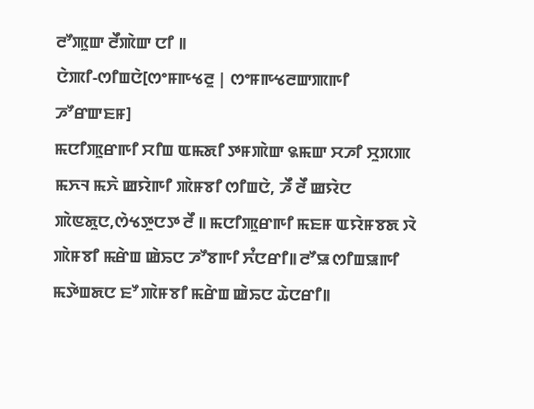ꯂꯧꯄꯨꯛ ꯂꯩꯄꯥꯛ ꯅꯤ ꯫
ꯅꯥꯄꯤ-ꯁꯤꯡꯅꯥ[ꯁꯦꯝꯒꯠꯂꯨ | ꯁꯦꯝꯒꯠꯂꯛꯄꯒꯤ ꯍꯧꯔꯛꯐꯝ]
ꯃꯅꯤꯄꯨꯔꯒꯤ ꯆꯤꯡ ꯑꯃꯗꯤ ꯇꯝꯄꯥꯛ ꯲ꯃꯛ ꯆꯍꯤ ꯆꯨꯞꯄ ꯃꯈꯜ ꯃꯈꯥ ꯀꯌꯥꯒꯤ ꯄꯥꯝꯕꯤ ꯁꯤꯡꯅꯥ, ꯍꯩ ꯂꯩ ꯀꯌꯥꯅ ꯄꯥꯟꯗꯨꯅ,ꯁꯥꯠꯇꯨꯅꯇ ꯂꯩ ꯫ ꯃꯅꯤꯄꯨꯔꯒꯤ ꯃꯐꯝ ꯑꯌꯥꯝꯕꯗ ꯋꯥ ꯄꯥꯝꯕꯤ ꯃꯔꯥꯡ ꯀꯥꯢꯅ ꯍꯧꯕꯒꯤ ꯈꯪꯅꯔꯤ꯫ ꯂꯧꯎ ꯁꯤꯡꯎꯒꯤ ꯃꯇꯥꯡꯗꯅ ꯐꯧ ꯄꯥꯝꯕꯤ ꯃꯔꯥꯡ ꯀꯥꯢꯅ ꯊꯥꯅꯔꯤ꯫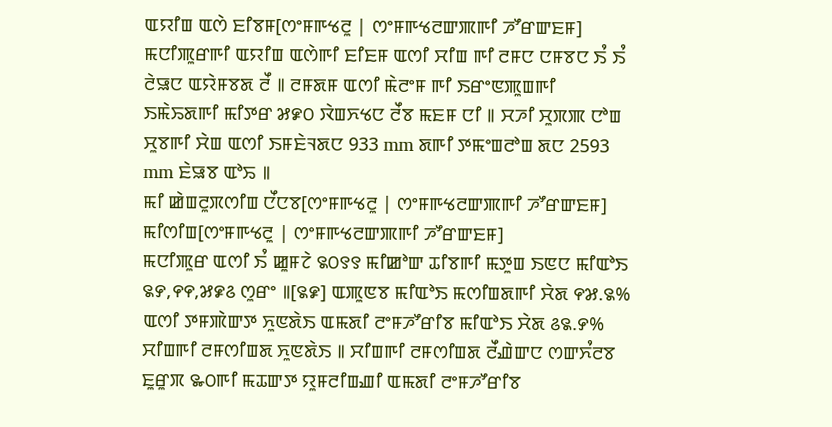ꯑꯌꯤꯡ ꯑꯁꯥ ꯐꯤꯕꯝ[ꯁꯦꯝꯒꯠꯂꯨ | ꯁꯦꯝꯒꯠꯂꯛꯄꯒꯤ ꯍꯧꯔꯛꯐꯝ]
ꯃꯅꯤꯄꯨꯔꯒꯤ ꯑꯌꯤꯡ ꯑꯁꯥꯒꯤ ꯐꯤꯐꯝ ꯑꯁꯤ ꯆꯤꯡ ꯒꯤ ꯂꯝꯅ ꯅꯝꯕꯅ ꯏꯪ ꯏꯪ ꯂꯥꯎꯅ ꯑꯌꯥꯝꯕꯗ ꯂꯩ ꯫ ꯂꯝꯗꯝ ꯑꯁꯤ ꯃꯥꯂꯦꯝ ꯒꯤ ꯏꯔꯦꯟꯄꯨꯡꯒꯤ ꯏꯃꯥꯢꯗꯒꯤ ꯃꯤꯇꯔ ꯷꯹꯰ ꯋꯥꯡꯈꯠꯅ ꯂꯩꯕ ꯃꯐꯝ ꯅꯤ ꯫ ꯆꯍꯤ ꯆꯨꯞꯄ ꯅꯣꯡ ꯆꯨꯕꯒꯤ ꯆꯥꯡ ꯑꯁꯤ ꯏꯝꯐꯥꯜꯗꯅ 933 mm ꯗꯒꯤ ꯇꯃꯦꯡꯂꯣꯡ ꯗꯅ 2593 mm ꯐꯥꯎꯕ ꯑꯣꯢ ꯫
ꯃꯤ ꯀꯥꯡꯂꯨꯞꯁꯤꯡ ꯅꯩꯅꯕ[ꯁꯦꯝꯒꯠꯂꯨ | ꯁꯦꯝꯒꯠꯂꯛꯄꯒꯤ ꯍꯧꯔꯛꯐꯝ]
ꯃꯤꯁꯤꯡ[ꯁꯦꯝꯒꯠꯂꯨ | ꯁꯦꯝꯒꯠꯂꯛꯄꯒꯤ ꯍꯧꯔꯛꯐꯝ]
ꯃꯅꯤꯄꯨꯔ ꯑꯁꯤ ꯏꯪ ꯀꯨꯝꯖꯥ ꯲꯰꯱꯱ ꯃꯤꯀꯣꯛ ꯊꯤꯕꯒꯤ ꯃꯇꯨꯡ ꯏꯟꯅ ꯃꯤꯑꯣꯏ ꯲꯸,꯵꯵,꯷꯹꯴ ꯁꯨꯔꯦ ꯫[꯲꯹] ꯑꯄꯨꯟꯕ ꯃꯤꯑꯣꯏ ꯃꯁꯤꯡꯗꯒꯤ ꯆꯥꯗ ꯵꯷.꯲% ꯑꯁꯤ ꯇꯝꯄꯥꯛꯇ ꯈꯨꯟꯗꯥꯏ ꯑꯃꯗꯤ ꯂꯦꯝꯍꯧꯔꯤꯕ ꯃꯤꯑꯣꯏ ꯆꯥꯗ ꯴꯲.꯸% ꯆꯤꯡꯒꯤ ꯂꯝꯁꯤꯡꯗ ꯈꯨꯟꯗꯥꯏ ꯫ ꯆꯤꯡꯒꯤ ꯂꯝꯁꯤꯡꯗ ꯂꯩꯉꯥꯛꯅ ꯁꯛꯈꯪꯂꯕ ꯐꯨꯔꯨꯞ ꯳꯰ꯒꯤ ꯃꯊꯛꯇ ꯌꯨꯝꯂꯤꯡꯉꯤ ꯑꯃꯗꯤ ꯂꯦꯝꯍꯧꯔꯤꯕ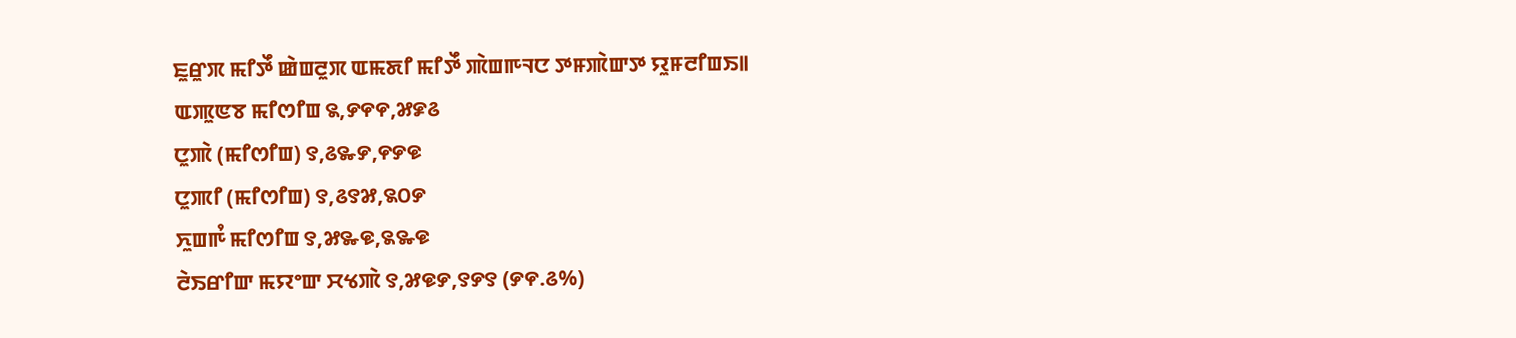ꯐꯨꯔꯨꯞ ꯃꯤꯇꯩ ꯀꯥꯡꯂꯨꯞ ꯑꯃꯗꯤ ꯃꯤꯇꯩ ꯄꯥꯡꯒꯜ‍ꯅ ꯇꯝꯄꯥꯛꯇ ꯌꯨꯝꯂꯤꯡꯏ꯫
ꯑꯄꯨꯟꯕ ꯃꯤꯁꯤꯡ ꯲,꯸꯵꯵,꯷꯹꯴
ꯅꯨꯄꯥ (ꯃꯤꯁꯤꯡ) ꯱,꯴꯳꯸,꯵꯸꯶
ꯅꯨꯄꯤ (ꯃꯤꯁꯤꯡ) ꯱,꯴꯱꯷,꯲꯰꯸
ꯈꯨꯡꯒꯪ ꯃꯤꯁꯤꯡ ꯱,꯷꯳꯶,꯲꯳꯶
ꯂꯥꯏꯔꯤꯛ ꯃꯌꯦꯛ ꯆꯠꯄꯥ ꯱,꯷꯶꯸,꯱꯸꯱ (꯸꯵.꯴%)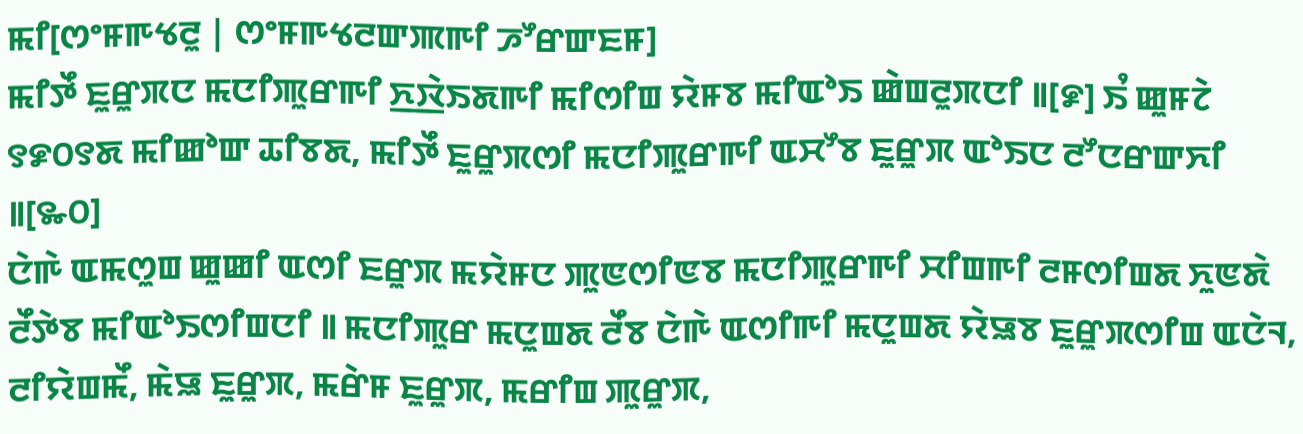ꯃꯤ[ꯁꯦꯝꯒꯠꯂꯨ | ꯁꯦꯝꯒꯠꯂꯛꯄꯒꯤ ꯍꯧꯔꯛꯐꯝ]
ꯃꯤꯇꯩ ꯐꯨꯔꯨꯞꯅ ꯃꯅꯤꯄꯨꯔꯒꯤ ꯈ꯭ꯋꯥꯏꯗꯒꯤ ꯃꯤꯁꯤꯡ ꯌꯥꯝꯕ ꯃꯤꯑꯣꯏ ꯀꯥꯡꯂꯨꯞꯅꯤ ꯫[꯹] ꯏꯪ ꯀꯨꯝꯖꯥ ꯱꯹꯰꯱ꯗ ꯃꯤꯀꯣꯛ ꯊꯤꯕꯗ, ꯃꯤꯇꯩ ꯐꯨꯔꯨꯞꯁꯤ ꯃꯅꯤꯄꯨꯔꯒꯤ ꯑꯆꯧꯕ ꯐꯨꯔꯨꯞ ꯑꯣꯏꯅ ꯂꯧꯅꯔꯛꯈꯤ ꯫[꯳꯰]
ꯅꯥꯒꯥ ꯑꯃꯁꯨꯡ ꯀꯨꯀꯤ ꯑꯁꯤ ꯐꯔꯨꯞ ꯃꯌꯥꯝꯅ ꯄꯨꯟꯁꯤꯟꯕ ꯃꯅꯤꯄꯨꯔꯒꯤ ꯆꯤꯡꯒꯤ ꯂꯝꯁꯤꯡꯗ ꯈꯨꯟꯗꯥ ꯂꯩꯇꯥꯕ ꯃꯤꯑꯣꯏꯁꯤꯡꯅꯤ ꯫ ꯃꯅꯤꯄꯨꯔ ꯃꯅꯨꯡꯗ ꯂꯩꯕ ꯅꯥꯒꯥ ꯑꯁꯤꯒꯤ ꯃꯅꯨꯡꯗ ꯌꯥꯎꯕ ꯐꯨꯔꯨꯞꯁꯤꯡ ꯑꯅꯥꯜ, ꯂꯤꯌꯥꯡꯃꯩ, ꯃꯥꯎ ꯐꯨꯔꯨꯞ, ꯃꯔꯥꯝ ꯐꯨꯔꯨꯞ, ꯃꯔꯤꯡ ꯄꯨꯔꯨꯞ,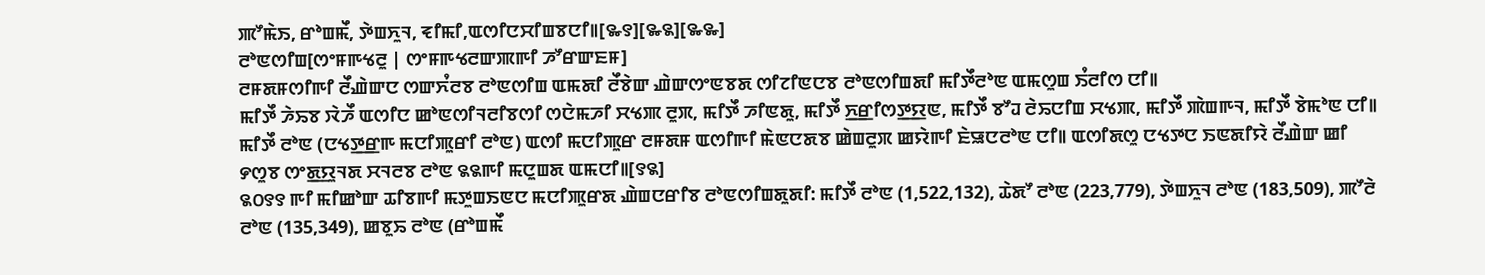ꯄꯧꯃꯥꯏ, ꯔꯣꯡꯃꯩ, ꯇꯥꯡꯈꯨꯜ, ꯓꯤꯃꯤ,ꯑꯁꯤꯅꯆꯤꯡꯕꯅꯤ꯫[꯳꯱][꯳꯲][꯳꯳]
ꯂꯣꯟꯁꯤꯡ[ꯁꯦꯝꯒꯠꯂꯨ | ꯁꯦꯝꯒꯠꯂꯛꯄꯒꯤ ꯍꯧꯔꯛꯐꯝ]
ꯂꯝꯗꯝꯁꯤꯒꯤ ꯂꯩꯉꯥꯛꯅ ꯁꯛꯈꯪꯂꯕ ꯂꯣꯟꯁꯤꯡ ꯑꯃꯗꯤ ꯂꯩꯕꯥꯛ ꯉꯥꯛꯁꯦꯟꯕꯗ ꯁꯤꯖꯤꯟꯅꯕ ꯂꯣꯟꯁꯤꯡꯗꯤ ꯃꯤꯇꯩꯂꯣꯟ ꯑꯃꯁꯨꯡ ꯏꯪꯂꯤꯁ ꯅꯤ꯫
ꯃꯤꯇꯩ ꯍꯥꯢꯕ ꯋꯥꯍꯩ ꯑꯁꯤꯅ ꯀꯣꯟꯁꯤꯜꯂꯤꯕꯁꯤ ꯁꯅꯥꯃꯍꯤ ꯆꯠꯄ ꯂꯨꯞ, ꯃꯤꯇꯩ ꯍꯤꯟꯗꯨ, ꯃꯤꯇꯩ ꯈ꯭ꯔꯤꯁꯇ꯭ꯌꯟ, ꯃꯤꯇꯩ ꯕꯧꯙ ꯂꯥꯢꯅꯤꯡ ꯆꯠꯄ, ꯃꯤꯇꯩ ꯄꯥꯡꯒꯜ, ꯃꯤꯇꯩ ꯕꯥꯃꯣꯟ ꯅꯤ꯫ ꯃꯤꯇꯩ ꯂꯣꯟ (ꯅꯠꯇ꯭ꯔꯒ ꯃꯅꯤꯄꯨꯔꯤ ꯂꯣꯟ) ꯑꯁꯤ ꯃꯅꯤꯄꯨꯔ ꯂꯝꯗꯝ ꯑꯁꯤꯒꯤ ꯃꯥꯟꯅꯗꯕ ꯀꯥꯡꯂꯨꯞ ꯀꯌꯥꯒꯤ ꯐꯥꯎꯅꯂꯣꯟ ꯅꯤ꯫ ꯑꯁꯤꯗꯁꯨ ꯅꯠꯇꯅ ꯏꯟꯗꯤꯌꯥ ꯂꯩꯉꯥꯛ ꯀꯤ ꯸ꯁꯨꯕ ꯁꯦꯗ꯭ꯌꯨꯜꯗ ꯆꯜꯂꯕ ꯂꯣꯟ ꯲꯲ꯒꯤ ꯃꯅꯨꯡꯗ ꯑꯃꯅꯤ꯫[꯱꯲]
꯲꯰꯱꯱ ꯒꯤ ꯃꯤꯀꯣꯛ ꯊꯤꯕꯒꯤ ꯃꯇꯨꯡꯏꯟꯅ ꯃꯅꯤꯄꯨꯔꯗ ꯉꯥꯡꯅꯔꯤꯕ ꯂꯣꯟꯁꯤꯡꯗꯨꯗꯤ: ꯃꯤꯇꯩ ꯂꯣꯟ (1,522,132), ꯊꯥꯗꯧ ꯂꯣꯟ (223,779), ꯇꯥꯡꯈꯨꯜ ꯂꯣꯟ (183,509), ꯄꯧꯂꯥ ꯂꯣꯟ (135,349), ꯀꯕꯨꯢ ꯂꯣꯟ (ꯔꯣꯡꯃꯩ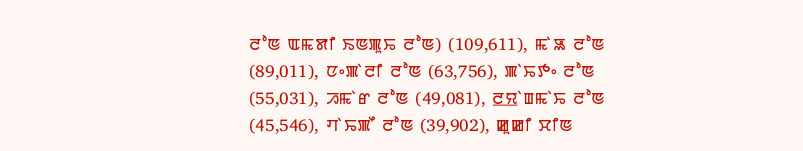ꯂꯣꯟ ꯑꯃꯗꯤ ꯏꯟꯄꯨꯢ ꯂꯣꯟ) (109,611), ꯃꯥꯎ ꯂꯣꯟ (89,011), ꯅꯦꯄꯥꯂꯤ ꯂꯣꯟ (63,756), ꯄꯥꯢꯇꯦ ꯂꯣꯟ (55,031), ꯍꯃꯥꯔ ꯂꯣꯟ (49,081), ꯂ꯭ꯌꯥꯡꯃꯥꯢ ꯂꯣꯟ (45,546), ꯚꯥꯢꯄꯩ ꯂꯣꯟ (39,902), ꯀꯨꯀꯤ ꯆꯤꯟ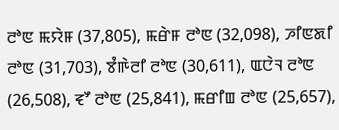ꯂꯣꯟ ꯃꯌꯥꯝ (37,805), ꯃꯔꯥꯝ ꯂꯣꯟ (32,098), ꯍꯤꯟꯗꯤ ꯂꯣꯟ (31,703), ꯕꯪꯒꯥꯂꯤ ꯂꯣꯟ (30,611), ꯑꯅꯥꯜ ꯂꯣꯟ (26,508), ꯓꯧ ꯂꯣꯟ (25,841), ꯃꯔꯤꯡ ꯂꯣꯟ (25,657),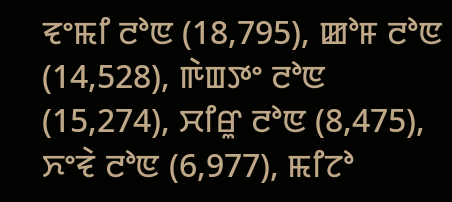ꯓꯦꯃꯤ ꯂꯣꯟ (18,795), ꯀꯣꯝ ꯂꯣꯟ (14,528), ꯒꯥꯡꯇꯦ ꯂꯣꯟ (15,274), ꯆꯤꯔꯨ ꯂꯣꯟ (8,475), ꯈꯦꯓꯥ ꯂꯣꯟ (6,977), ꯃꯤꯖꯣ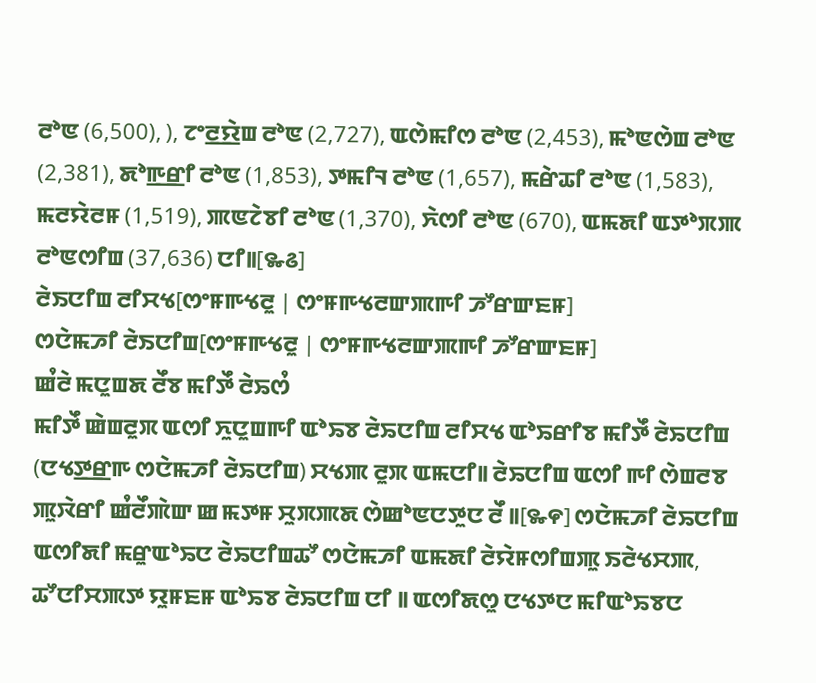ꯂꯣꯟ (6,500), ), ꯖꯦꯂ꯭ꯌꯥꯡ ꯂꯣꯟ (2,727), ꯑꯁꯥꯃꯤꯁ ꯂꯣꯟ (2,453), ꯃꯣꯟꯁꯥꯡ ꯂꯣꯟ (2,381), ꯗꯣꯒ꯭ꯔꯤ ꯂꯣꯟ (1,853), ꯇꯃꯤꯜ ꯂꯣꯟ (1,657), ꯃꯔꯥꯊꯤ ꯂꯣꯟ (1,583), ꯃꯂꯌꯥꯂꯝ (1,519), ꯄꯟꯖꯥꯕꯤ ꯂꯣꯟ (1,370), ꯈꯥꯁꯤ ꯂꯣꯟ (670), ꯑꯃꯗꯤ ꯑꯇꯣꯞꯄ ꯂꯣꯟꯁꯤꯡ (37,636) ꯅꯤ꯫[꯳꯴]
ꯂꯥꯏꯅꯤꯡ ꯂꯤꯆꯠ[ꯁꯦꯝꯒꯠꯂꯨ | ꯁꯦꯝꯒꯠꯂꯛꯄꯒꯤ ꯍꯧꯔꯛꯐꯝ]
ꯁꯅꯥꯃꯍꯤ ꯂꯥꯏꯅꯤꯡ[ꯁꯦꯝꯒꯠꯂꯨ | ꯁꯦꯝꯒꯠꯂꯛꯄꯒꯤ ꯍꯧꯔꯛꯐꯝ]
ꯀꯪꯂꯥ ꯃꯅꯨꯡꯗ ꯂꯩꯕ ꯃꯤꯇꯩ ꯂꯥꯢꯁꯪ
ꯃꯤꯇꯩ ꯀꯥꯡꯂꯨꯞ ꯑꯁꯤ ꯈꯨꯅꯨꯡꯒꯤ ꯑꯣꯢꯕ ꯂꯥꯢꯅꯤꯡ ꯂꯤꯆꯠ ꯑꯣꯢꯔꯤꯕ ꯃꯤꯇꯩ ꯂꯥꯢꯅꯤꯡ (ꯅꯠꯇ꯭ꯔꯒ ꯁꯅꯥꯃꯍꯤ ꯂꯥꯢꯅꯤꯡ) ꯆꯠꯄ ꯂꯨꯞ ꯑꯃꯅꯤ꯫ ꯂꯥꯢꯅꯤꯡ ꯑꯁꯤ ꯒꯤ ꯁꯥꯡꯂꯕ ꯄꯨꯋꯥꯔꯤ ꯀꯪꯂꯩꯄꯥꯛ ꯀ ꯃꯇꯝ ꯆꯨꯞꯄꯗ ꯁꯥꯀꯣꯟꯅꯇꯨꯅ ꯂꯩ ꯫[꯳꯵] ꯁꯅꯥꯃꯍꯤ ꯂꯥꯢꯅꯤꯡ ꯑꯁꯤꯗꯤ ꯃꯔꯨꯑꯣꯢꯅ ꯂꯥꯢꯅꯤꯡꯊꯧ ꯁꯅꯥꯃꯍꯤ ꯑꯃꯗꯤ ꯂꯥꯌꯥꯝꯁꯤꯡꯄꯨ ꯏꯂꯥꯠꯆꯄ, ꯊꯧꯅꯤꯆꯄꯇ ꯌꯨꯝꯐꯝ ꯑꯣꯢꯕ ꯂꯥꯢꯅꯤꯡ ꯅꯤ ꯫ ꯑꯁꯤꯗꯁꯨ ꯅꯠꯇꯅ ꯃꯤꯑꯣꯢꯕꯅ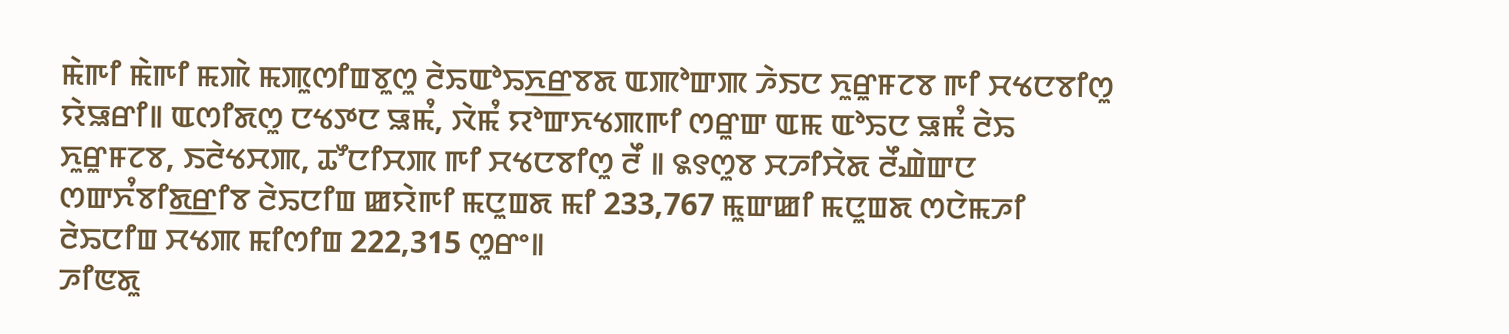ꯃꯥꯒꯤ ꯃꯥꯒꯤ ꯃꯄꯥ ꯃꯄꯨꯁꯤꯡꯕꯨꯁꯨ ꯂꯥꯢꯑꯣꯢꯈ꯭ꯔꯕꯗ ꯑꯄꯣꯛꯄ ꯍꯥꯏꯅ ꯈꯨꯔꯨꯝꯖꯕ ꯒꯤ ꯆꯠꯅꯕꯤꯁꯨ ꯌꯥꯎꯔꯤ꯫ ꯑꯁꯤꯗꯁꯨ ꯅꯠꯇꯅ ꯎꯃꯪ, ꯋꯥꯃꯪ ꯌꯣꯛꯈꯠꯄꯒꯤ ꯁꯔꯨꯛ ꯑꯃ ꯑꯣꯢꯅ ꯎꯃꯪ ꯂꯥꯢ ꯈꯨꯔꯨꯝꯖꯕ, ꯏꯂꯥꯠꯆꯄ, ꯊꯧꯅꯤꯆꯄ ꯒꯤ ꯆꯠꯅꯕꯤꯁꯨ ꯂꯩ ꯫ ꯲꯱ꯁꯨꯕ ꯆꯍꯤꯆꯥꯗ ꯂꯩꯉꯥꯛꯅ ꯁꯛꯈꯪꯕꯤꯗ꯭ꯔꯤꯕ ꯂꯥꯢꯅꯤꯡ ꯀꯌꯥꯒꯤ ꯃꯅꯨꯡꯗ ꯃꯤ 233,767 ꯃꯨꯛꯀꯤ ꯃꯅꯨꯡꯗ ꯁꯅꯥꯃꯍꯤ ꯂꯥꯢꯅꯤꯡ ꯆꯠꯄ ꯃꯤꯁꯤꯡ 222,315 ꯁꯨꯔꯦ꯫
ꯍꯤꯟꯗꯨ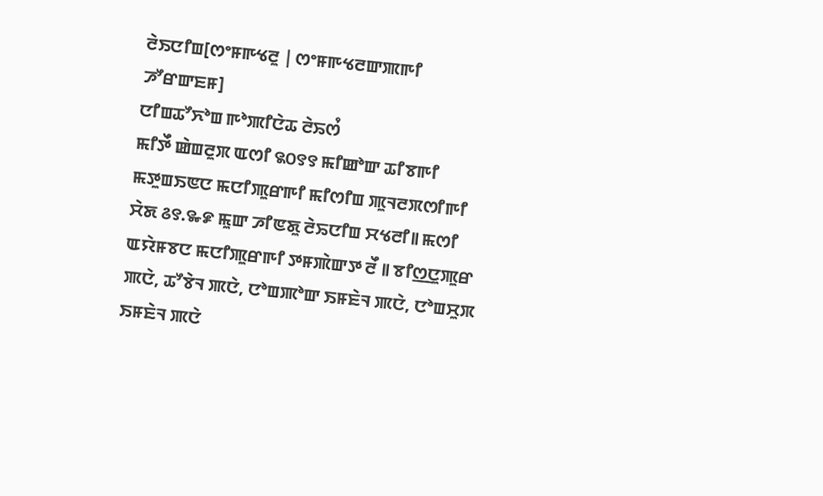ꯂꯥꯏꯅꯤꯡ[ꯁꯦꯝꯒꯠꯂꯨ | ꯁꯦꯝꯒꯠꯂꯛꯄꯒꯤ ꯍꯧꯔꯛꯐꯝ]
ꯅꯤꯡꯊꯧꯈꯣꯡ ꯒꯣꯄꯤꯅꯥꯊ ꯂꯥꯢꯁꯪ
ꯃꯤꯇꯩ ꯀꯥꯡꯂꯨꯞ ꯑꯁꯤ ꯲꯰꯱꯱ ꯃꯤꯀꯣꯛ ꯊꯤꯕꯒꯤ ꯃꯇꯨꯡꯏꯟꯅ ꯃꯅꯤꯄꯨꯔꯒꯤ ꯃꯤꯁꯤꯡ ꯄꯨꯜꯂꯞꯁꯤꯒꯤ ꯆꯥꯗ ꯴꯱.꯳꯹ ꯃꯨꯛ ꯍꯤꯟꯗꯨ ꯂꯥꯢꯅꯤꯡ ꯆꯠꯂꯤ꯫ ꯃꯁꯤ ꯑꯌꯥꯝꯕꯅ ꯃꯅꯤꯄꯨꯔꯒꯤ ꯇꯝꯄꯥꯛꯇ ꯂꯩ ꯫ ꯕꯤꯁ꯭ꯅꯨꯄꯨꯔ ꯄꯅꯥ, ꯊꯧꯕꯥꯜ ꯄꯅꯥ, ꯅꯣꯡꯄꯣꯛ ꯏꯝꯐꯥꯜ ꯄꯅꯥ, ꯅꯣꯡꯆꯨꯞ ꯏꯝꯐꯥꯜ ꯄꯅꯥ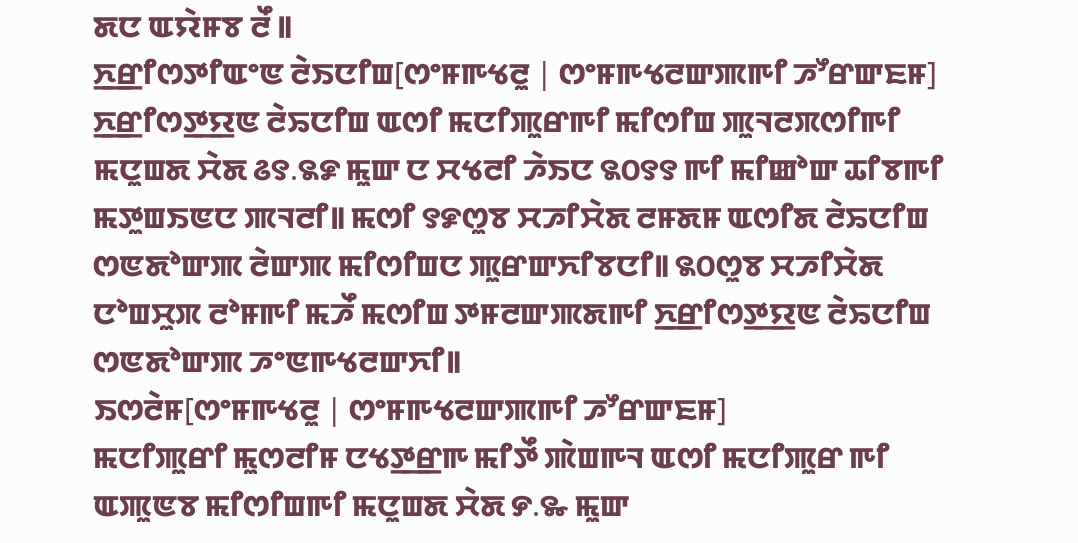ꯗꯅ ꯑꯌꯥꯝꯕ ꯂꯩ ꯫
ꯈ꯭ꯔꯤꯁꯇꯤꯑꯦꯟ ꯂꯥꯏꯅꯤꯡ[ꯁꯦꯝꯒꯠꯂꯨ | ꯁꯦꯝꯒꯠꯂꯛꯄꯒꯤ ꯍꯧꯔꯛꯐꯝ]
ꯈ꯭ꯔꯤꯁꯇ꯭ꯌꯟ ꯂꯥꯢꯅꯤꯡ ꯑꯁꯤ ꯃꯅꯤꯄꯨꯔꯒꯤ ꯃꯤꯁꯤꯡ ꯄꯨꯜꯂꯞꯁꯤꯒꯤ ꯃꯅꯨꯡꯗ ꯆꯥꯗ ꯴꯱.꯲꯹ ꯃꯨꯛ ꯅ ꯆꯠꯂꯤ ꯍꯥꯏꯅ ꯲꯰꯱꯱ ꯒꯤ ꯃꯤꯀꯣꯛ ꯊꯤꯕꯒꯤ ꯃꯇꯨꯡꯏꯟꯅ ꯄꯜꯂꯤ꯫ ꯃꯁꯤ ꯱꯹ꯁꯨꯕ ꯆꯍꯤꯆꯥꯗ ꯂꯝꯗꯝ ꯑꯁꯤꯗ ꯂꯥꯢꯅꯤꯡ ꯁꯟꯗꯣꯛꯄ ꯂꯥꯛꯄ ꯃꯤꯁꯤꯡꯅ ꯄꯨꯔꯛꯈꯤꯕꯅꯤ꯫ ꯲꯰ꯁꯨꯕ ꯆꯍꯤꯆꯥꯗ ꯅꯣꯡꯆꯨꯞ ꯂꯣꯝꯒꯤ ꯃꯍꯩ ꯃꯁꯤꯡ ꯇꯝꯂꯛꯄꯗꯒꯤ ꯈ꯭ꯔꯤꯁꯇ꯭ꯌꯟ ꯂꯥꯢꯅꯤꯡ ꯁꯟꯗꯣꯛꯄ ꯍꯦꯟꯒꯠꯂꯛꯈꯤ꯫
ꯏꯁꯂꯥꯝ[ꯁꯦꯝꯒꯠꯂꯨ | ꯁꯦꯝꯒꯠꯂꯛꯄꯒꯤ ꯍꯧꯔꯛꯐꯝ]
ꯃꯅꯤꯄꯨꯔꯤ ꯃꯨꯁꯂꯤꯝ ꯅꯠꯇ꯭ꯔꯒ ꯃꯤꯇꯩ ꯄꯥꯡꯒꯜ ꯑꯁꯤ ꯃꯅꯤꯄꯨꯔ ꯒꯤ ꯑꯄꯨꯟꯕ ꯃꯤꯁꯤꯡꯒꯤ ꯃꯅꯨꯡꯗ ꯆꯥꯗ ꯸.꯳ ꯃꯨꯛ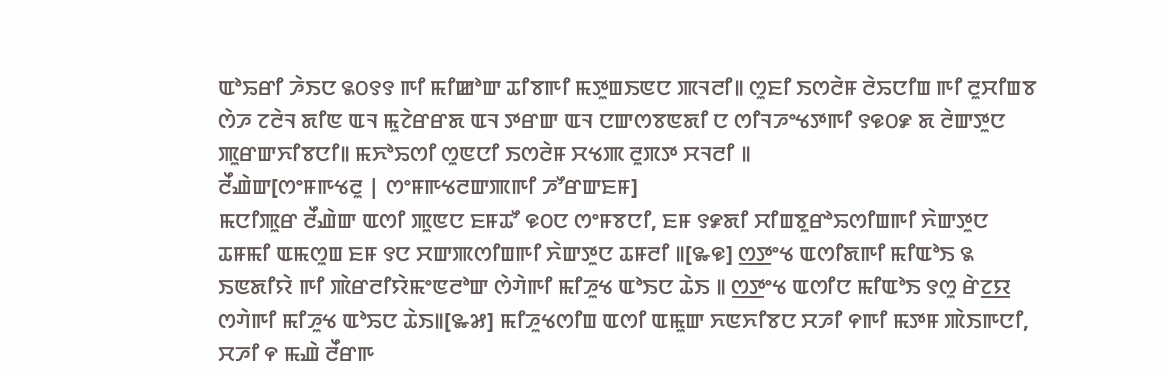ꯑꯣꯢꯔꯤ ꯍꯥꯏꯅ ꯲꯰꯱꯱ ꯒꯤ ꯃꯤꯀꯣꯛ ꯊꯤꯕꯒꯤ ꯃꯇꯨꯡꯏꯟꯅ ꯄꯜꯂꯤ꯫ ꯁꯨꯐꯤ ꯏꯁꯂꯥꯝ ꯂꯥꯢꯅꯤꯡ ꯒꯤ ꯂꯨꯆꯤꯡꯕ ꯁꯥꯍ ꯖꯂꯥꯜ ꯗꯤꯟ ꯑꯜ ꯃꯨꯖꯥꯔꯔꯗ ꯑꯜ ꯇꯔꯛ ꯑꯜ ꯅꯛꯁꯕꯟꯗꯤ ꯅ ꯁꯤꯜꯍꯦꯠꯇꯒꯤ ꯱꯶꯰꯹ ꯗ ꯂꯥꯛꯇꯨꯅ ꯄꯨꯔꯛꯈꯤꯕꯅꯤ꯫ ꯃꯈꯣꯢꯁꯤ ꯁꯨꯟꯅꯤ ꯏꯁꯂꯥꯝ ꯆꯠꯄ ꯂꯨꯞꯇ ꯆꯜꯂꯤ ꯫
ꯂꯩꯉꯥꯛ[ꯁꯦꯝꯒꯠꯂꯨ | ꯁꯦꯝꯒꯠꯂꯛꯄꯒꯤ ꯍꯧꯔꯛꯐꯝ]
ꯃꯅꯤꯄꯨꯔ ꯂꯩꯉꯥꯛ ꯑꯁꯤ ꯄꯨꯟꯅ ꯐꯝꯊꯧ ꯶꯰ꯅ ꯁꯦꯝꯕꯅꯤ, ꯐꯝ ꯱꯹ꯗꯤ ꯆꯤꯡꯕꯨꯔꯣꯢꯁꯤꯡꯒꯤ ꯈꯥꯛꯇꯨꯅ ꯊꯝꯃꯤ ꯑꯃꯁꯨꯡ ꯐꯝ ꯱ꯅ ꯆꯛꯄꯁꯤꯡꯒꯤ ꯈꯥꯛꯇꯨꯅ ꯊꯝꯂꯤ ꯫[꯳꯶] ꯁ꯭ꯇꯦꯠ ꯑꯁꯤꯗꯒꯤ ꯃꯤꯑꯣꯏ ꯲ ꯏꯟꯗꯤꯌꯥ ꯒꯤ ꯄꯥꯔꯂꯤꯌꯥꯃꯦꯟꯂꯣꯛ ꯁꯥꯚꯥꯒꯤ ꯃꯤꯍꯨꯠ ꯑꯣꯏꯅ ꯊꯥꯏ ꯫ ꯁ꯭ꯇꯦꯠ ꯑꯁꯤꯅ ꯃꯤꯑꯣꯏ ꯱ꯁꯨ ꯔꯥꯖ꯭ꯌ ꯁꯚꯥꯒꯤ ꯃꯤꯍꯨꯠ ꯑꯣꯢꯅ ꯊꯥꯏ꯫[꯳꯷] ꯃꯤꯍꯨꯠꯁꯤꯡ ꯑꯁꯤ ꯑꯃꯨꯛ ꯈꯟꯈꯤꯕꯅ ꯆꯍꯤ ꯵ꯒꯤ ꯃꯇꯝ ꯄꯥꯏꯒꯅꯤ, ꯆꯍꯤ ꯵ ꯃꯉꯥ ꯂꯩꯔꯒ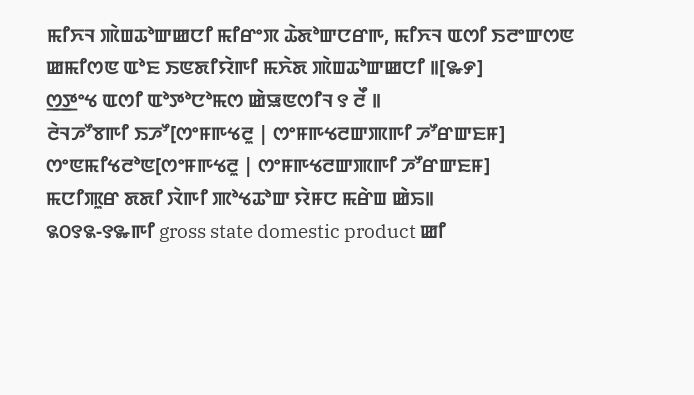ꯃꯤꯈꯜ ꯄꯥꯡꯊꯣꯛꯀꯅꯤ ꯃꯤꯔꯦꯞ ꯊꯥꯗꯣꯛꯅꯔꯒ, ꯃꯤꯈꯜ ꯑꯁꯤ ꯏꯂꯦꯛꯁꯟ ꯀꯃꯤꯁꯟ ꯑꯣꯐ ꯏꯟꯗꯤꯌꯥꯒꯤ ꯃꯈꯥꯗ ꯄꯥꯡꯊꯣꯛꯀꯅꯤ ꯫[꯳꯸]
ꯁ꯭ꯇꯦꯠ ꯑꯁꯤ ꯑꯣꯇꯣꯅꯣꯃꯁ ꯀꯥꯎꯟꯁꯤꯜ ꯱ ꯂꯩ ꯫
ꯂꯥꯜꯍꯧꯕꯒꯤ ꯏꯍꯧ[ꯁꯦꯝꯒꯠꯂꯨ | ꯁꯦꯝꯒꯠꯂꯛꯄꯒꯤ ꯍꯧꯔꯛꯐꯝ]
ꯁꯦꯟꯃꯤꯠꯂꯣꯟ[ꯁꯦꯝꯒꯠꯂꯨ | ꯁꯦꯝꯒꯠꯂꯛꯄꯒꯤ ꯍꯧꯔꯛꯐꯝ]
ꯃꯅꯤꯄꯨꯔ ꯗꯗꯤ ꯋꯥꯒꯤ ꯄꯣꯠꯊꯣꯛ ꯌꯥꯝꯅ ꯃꯔꯥꯡ ꯀꯥꯢ꯫
꯲꯰꯱꯲-꯱꯳ꯒꯤ gross state domestic product ꯀꯤ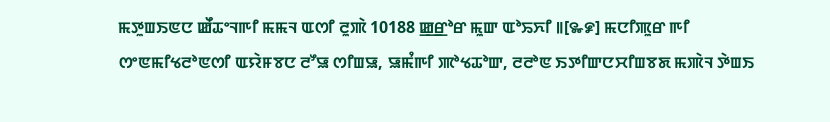ꯃꯇꯨꯡꯏꯟꯅ ꯀꯩꯊꯦꯜꯒꯤ ꯃꯃꯜ ꯑꯁꯤ ꯂꯨꯄꯥ 10188 ꯀ꯭ꯔꯣꯔ ꯃꯨꯛ ꯑꯣꯢꯈꯤ ꯫[꯳꯹] ꯃꯅꯤꯄꯨꯔ ꯒꯤ ꯁꯦꯟꯃꯤꯠꯂꯣꯟꯁꯤ ꯑꯌꯥꯝꯕꯅ ꯂꯧꯎ ꯁꯤꯡꯎ, ꯎꯃꯪꯒꯤ ꯄꯣꯠꯊꯣꯛ, ꯂꯂꯣꯟ ꯏꯇꯤꯛꯅꯆꯤꯡꯕꯗ ꯃꯄꯥꯜ ꯇꯥꯡꯏ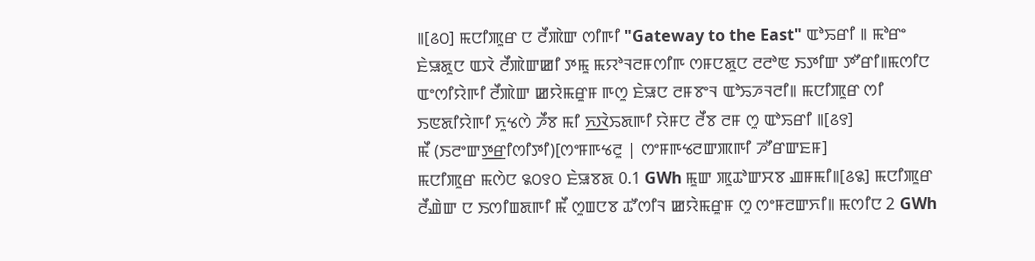꯫[꯴꯰] ꯃꯅꯤꯄꯨꯔ ꯅ ꯂꯩꯄꯥꯛ ꯁꯤꯒꯤ "Gateway to the East" ꯑꯣꯢꯔꯤ ꯫ ꯃꯣꯔꯦ ꯐꯥꯎꯗꯨꯅ ꯑꯋꯥ ꯂꯩꯄꯥꯛꯀꯤ ꯇꯃꯨ ꯃꯌꯣꯜꯂꯝꯁꯤꯒ ꯁꯝꯅꯗꯨꯅ ꯂꯂꯣꯟ ꯏꯇꯤꯛ ꯇꯧꯔꯤ꯫ꯃꯁꯤꯅ ꯑꯦꯁꯤꯌꯥꯒꯤ ꯂꯩꯄꯥꯛ ꯀꯌꯥꯃꯔꯨꯝ ꯒꯁꯨ ꯐꯥꯎꯅ ꯂꯝꯕꯦꯜ ꯑꯣꯢꯍꯜꯂꯤ꯫ ꯃꯅꯤꯄꯨꯔ ꯁꯤ ꯏꯟꯗꯤꯌꯥꯒꯤ ꯈꯨꯠꯁꯥ ꯍꯩꯕ ꯃꯤ ꯈ꯭ꯋꯥꯢꯗꯒꯤ ꯌꯥꯝꯅ ꯂꯩꯕ ꯂꯝ ꯁꯨ ꯑꯣꯢꯔꯤ ꯫[꯴꯱]
ꯃꯩ (ꯏꯂꯦꯛꯇ꯭ꯔꯤꯁꯤꯇꯤ)[ꯁꯦꯝꯒꯠꯂꯨ | ꯁꯦꯝꯒꯠꯂꯛꯄꯒꯤ ꯍꯧꯔꯛꯐꯝ]
ꯃꯅꯤꯄꯨꯔ ꯃꯁꯥꯅ ꯲꯰꯱꯰ ꯐꯥꯎꯕꯗ 0.1 GWh ꯃꯨꯛ ꯄꯨꯊꯣꯛꯆꯕ ꯉꯝꯃꯤ꯫[꯴꯲] ꯃꯅꯤꯄꯨꯔ ꯂꯩꯉꯥꯛ ꯅ ꯏꯁꯤꯡꯗꯒꯤ ꯃꯩ ꯁꯨꯡꯅꯕ ꯊꯧꯁꯤꯜ ꯀꯌꯥꯃꯔꯨꯝ ꯁꯨ ꯁꯦꯝꯂꯛꯈꯤ꯫ ꯃꯁꯤꯅ 2 GWh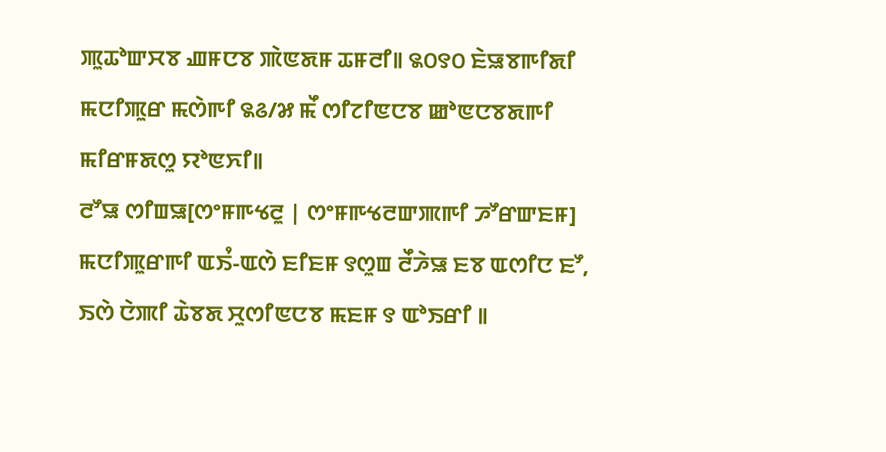ꯄꯨꯊꯣꯛꯆꯕ ꯉꯝꯅꯕ ꯄꯥꯟꯗꯝ ꯊꯝꯂꯤ꯫ ꯲꯰꯱꯰ ꯐꯥꯎꯕꯒꯤꯗꯤ ꯃꯅꯤꯄꯨꯔ ꯃꯁꯥꯒꯤ ꯲꯴/꯷ ꯃꯩ ꯁꯤꯖꯤꯟꯅꯕ ꯀꯣꯟꯅꯕꯗꯒꯤ ꯃꯤꯔꯝꯗꯁꯨ ꯌꯣꯟꯈꯤ꯫
ꯂꯧꯎ ꯁꯤꯡꯎ[ꯁꯦꯝꯒꯠꯂꯨ | ꯁꯦꯝꯒꯠꯂꯛꯄꯒꯤ ꯍꯧꯔꯛꯐꯝ]
ꯃꯅꯤꯄꯨꯔꯒꯤ ꯑꯏꯪ-ꯑꯁꯥ ꯐꯤꯐꯝ ꯱ꯁꯨꯡ ꯂꯩꯍꯥꯎ ꯐꯕ ꯑꯁꯤꯅ ꯐꯧ, ꯏꯁꯥ ꯅꯥꯄꯤ ꯊꯥꯕꯗ ꯆꯨꯁꯤꯟꯅꯕ ꯃꯐꯝ ꯱ ꯑꯣꯏꯔꯤ ꯫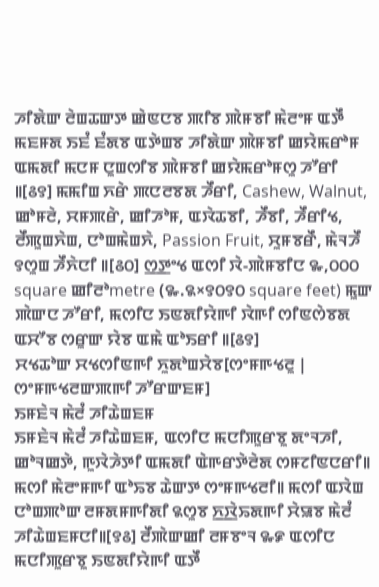ꯍꯤꯗꯥꯛ ꯂꯥꯡꯊꯛꯇ ꯀꯥꯟꯅꯕ ꯄꯤꯕ ꯄꯥꯝꯕꯤ ꯃꯥꯂꯦꯝ ꯑꯇꯩ ꯃꯐꯝꯗ ꯏꯐꯪ ꯐꯪꯗꯕ ꯑꯇꯥꯡꯕ ꯍꯤꯗꯥꯛ ꯄꯥꯝꯕꯤ ꯀꯌꯥꯃꯔꯣꯝ ꯑꯃꯗꯤ ꯃꯅꯝ ꯅꯨꯡꯁꯤꯕ ꯄꯥꯝꯕꯤ ꯀꯌꯥꯃꯔꯣꯝꯁꯨ ꯍꯧꯔꯤ ꯫[꯴꯱] ꯃꯃꯤꯡ ꯈꯔꯥ ꯄꯅꯂꯕꯗ ꯍꯩꯔꯤ, Cashew, Walnut, ꯀꯣꯝꯂꯥ, ꯆꯝꯄꯔꯥ, ꯀꯤꯍꯣꯝ, ꯑꯋꯥꯊꯕꯤ, ꯍꯩꯕꯤ, ꯍꯩꯔꯤꯠ, ꯂꯩꯄꯨꯡꯈꯥꯡ, ꯅꯣꯡꯃꯥꯡꯈꯥ, Passion Fruit, ꯆꯨꯝꯕꯔꯩ, ꯃꯥꯜꯍꯩ ꯱ꯁꯨꯡ ꯍꯩꯈꯥꯅꯤ ꯫[꯴꯰] ꯁ꯭ꯇꯦꯠ ꯑꯁꯤ ꯋꯥ-ꯄꯥꯝꯕꯤꯅ ꯳,꯰꯰꯰ square ꯀꯤꯂꯣmetre (꯳.꯲×꯱꯰꯱꯰ square feet) ꯃꯨꯛ ꯄꯥꯛꯅ ꯍꯧꯔꯤ, ꯃꯁꯤꯅ ꯏꯟꯗꯤꯌꯥꯒꯤ ꯋꯥꯒꯤ ꯁꯤꯟꯁꯥꯕꯗ ꯑꯆꯧꯕ ꯁꯔꯨꯛ ꯌꯥꯕ ꯑꯃꯥ ꯑꯣꯏꯔꯤ ꯫[꯴꯱]
ꯆꯠꯊꯣꯛ ꯆꯠꯁꯤꯟꯒꯤ ꯈꯨꯗꯣꯡꯆꯥꯕ[ꯁꯦꯝꯒꯠꯂꯨ | ꯁꯦꯝꯒꯠꯂꯛꯄꯒꯤ ꯍꯧꯔꯛꯐꯝ]
ꯏꯝꯐꯥꯜ ꯃꯥꯂꯪ ꯍꯤꯊꯥꯡꯐꯝ
ꯏꯝꯐꯥꯜ ꯃꯥꯂꯪ ꯍꯤꯊꯥꯡꯐꯝ, ꯑꯁꯤꯅ ꯃꯅꯤꯄꯨꯔꯕꯨ ꯗꯦꯜꯍꯤ, ꯀꯣꯜꯀꯇꯥ, ꯒꯨꯋꯥꯍꯥꯇꯤ ꯑꯃꯗꯤ ꯑꯥꯒꯔꯇꯥꯂꯥꯗ ꯁꯝꯖꯤꯟꯅꯔꯤ꯫ ꯃꯁꯤ ꯃꯥꯂꯦꯝꯒꯤ ꯑꯣꯢꯕ ꯊꯥꯛꯇ ꯁꯦꯝꯒꯠꯂꯤ꯫ ꯃꯁꯤ ꯑꯋꯥꯡ ꯅꯣꯡꯄꯣꯛ ꯂꯝꯗꯝꯒꯤꯗꯤ ꯲ꯁꯨꯕ ꯈ꯭ꯋꯥꯢꯗꯒꯤ ꯆꯥꯎꯕ ꯃꯥꯂꯪ ꯍꯤꯊꯥꯡꯐꯝꯅꯤ꯫[꯱꯴] ꯂꯩꯄꯥꯛꯀꯤ ꯂꯝꯕꯦꯜ ꯳꯹ ꯑꯁꯤꯅ ꯃꯅꯤꯄꯨꯔꯕꯨ ꯏꯟꯗꯤꯌꯥꯒꯤ ꯑꯇꯩ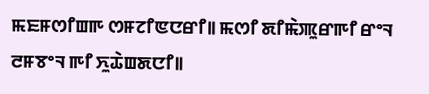ꯃꯐꯝꯁꯤꯡꯒ ꯁꯝꯖꯤꯟꯅꯔꯤ꯫ ꯃꯁꯤ ꯗꯤꯃꯥꯄꯨꯔꯒꯤ ꯔꯦꯜ ꯂꯝꯕꯦꯜ ꯒꯤ ꯈꯨꯊꯥꯡꯗꯅꯤ꯫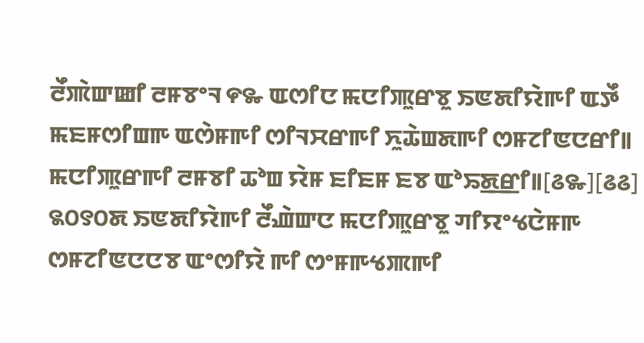ꯂꯩꯄꯥꯛꯀꯤ ꯂꯝꯕꯦꯜ ꯵꯳ ꯑꯁꯤꯅ ꯃꯅꯤꯄꯨꯔꯕꯨ ꯏꯟꯗꯤꯌꯥꯒꯤ ꯑꯇꯩ ꯃꯐꯝꯁꯤꯡꯒ ꯑꯁꯥꯝꯒꯤ ꯁꯤꯜꯆꯔꯒꯤ ꯈꯨꯊꯥꯡꯗꯒꯤ ꯁꯝꯖꯤꯟꯅꯔꯤ꯫ ꯃꯅꯤꯄꯨꯔꯒꯤ ꯂꯝꯕꯤ ꯊꯣꯡ ꯌꯥꯝ ꯐꯤꯐꯝ ꯐꯕ ꯑꯣꯢꯗ꯭ꯔꯤ꯫[꯴꯳][꯴꯴] ꯲꯰꯱꯰ꯗ ꯏꯟꯗꯤꯌꯥꯒꯤ ꯂꯩꯉꯥꯛꯅ ꯃꯅꯤꯄꯨꯔꯕꯨ ꯚꯤꯌꯦꯠꯅꯥꯝꯒ ꯁꯝꯖꯤꯟꯅꯅꯕ ꯑꯦꯁꯤꯌꯥ ꯒꯤ ꯁꯦꯝꯒꯠꯄꯒꯤ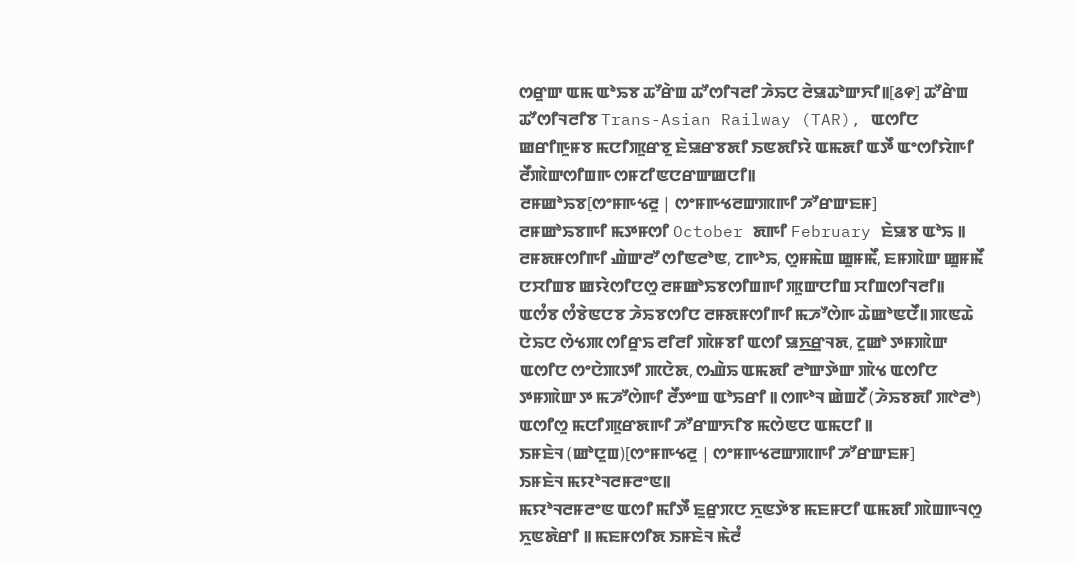ꯁꯔꯨꯛ ꯑꯃ ꯑꯣꯢꯕ ꯊꯧꯔꯥꯡ ꯊꯧꯁꯤꯜꯂꯤ ꯍꯥꯢꯅ ꯂꯥꯎꯊꯣꯛꯈꯤ꯫[꯴꯵] ꯊꯧꯔꯥꯡ ꯊꯧꯁꯤꯜꯂꯤꯕ Trans-Asian Railway (TAR), ꯑꯁꯤꯅ ꯀꯔꯤꯒꯨꯝꯕ ꯃꯅꯤꯄꯨꯔꯕꯨ ꯐꯥꯎꯔꯕꯗꯤ ꯏꯟꯗꯤꯌꯥ ꯑꯃꯗꯤ ꯑꯇꯩ ꯑꯦꯁꯤꯌꯥꯒꯤ ꯂꯩꯄꯥꯛꯁꯤꯡꯒ ꯁꯝꯖꯤꯟꯅꯔꯛꯀꯅꯤ꯫
ꯂꯝꯀꯣꯢꯕ[ꯁꯦꯝꯒꯠꯂꯨ | ꯁꯦꯝꯒꯠꯂꯛꯄꯒꯤ ꯍꯧꯔꯛꯐꯝ]
ꯂꯝꯀꯣꯢꯕꯒꯤ ꯃꯇꯝꯁꯤ October ꯗꯒꯤ February ꯐꯥꯎꯕ ꯑꯣꯢ ꯫ ꯂꯝꯗꯝꯁꯤꯒꯤ ꯉꯥꯛꯂꯧ ꯁꯤꯟꯂꯣꯟ, ꯖꯒꯣꯢ, ꯁꯨꯝꯃꯥꯡ ꯀꯨꯝꯃꯩ, ꯐꯝꯄꯥꯛ ꯀꯨꯝꯃꯩ ꯅꯆꯤꯡꯕ ꯀꯌꯥꯁꯤꯅꯁꯨ ꯂꯝꯀꯣꯢꯕꯁꯤꯡꯒꯤ ꯄꯨꯛꯅꯤꯡ ꯆꯤꯡꯁꯤꯜꯂꯤ꯫ ꯑꯁꯪꯕ ꯁꯪꯕꯥꯟꯅꯕ ꯍꯥꯢꯕꯁꯤꯅ ꯂꯝꯗꯝꯁꯤꯒꯤ ꯃꯍꯧꯁꯥꯒ ꯊꯥꯀꯣꯟꯅꯩ꯫ ꯄꯟꯊꯥ ꯅꯥꯢꯅ ꯁꯥꯠꯄ ꯁꯤꯔꯨꯢ ꯂꯤꯂꯤ ꯄꯥꯝꯕꯤ ꯑꯁꯤ ꯎꯈ꯭ꯔꯨꯜꯗ, ꯖꯨꯀꯣ ꯇꯝꯄꯥꯛ ꯑꯁꯤꯅ ꯁꯦꯅꯥꯄꯇꯤ ꯄꯅꯥꯗ, ꯁꯉꯥꯢ ꯑꯃꯗꯤ ꯂꯣꯛꯇꯥꯛ ꯄꯥꯠ ꯑꯁꯤꯅ ꯇꯝꯄꯥꯛ ꯇ ꯃꯍꯧꯁꯥꯒꯤ ꯂꯩꯇꯦꯡ ꯑꯣꯢꯔꯤ ꯫ ꯁꯒꯣꯜ ꯀꯥꯡꯖꯩ (ꯍꯥꯢꯕꯗꯤ ꯄꯣꯂꯣ) ꯑꯁꯤꯁꯨ ꯃꯅꯤꯄꯨꯔꯗꯒꯤ ꯍꯧꯔꯛꯈꯤꯕ ꯃꯁꯥꯟꯅ ꯑꯃꯅꯤ ꯫
ꯏꯝꯐꯥꯜ (ꯀꯣꯅꯨꯡ)[ꯁꯦꯝꯒꯠꯂꯨ | ꯁꯦꯝꯒꯠꯂꯛꯄꯒꯤ ꯍꯧꯔꯛꯐꯝ]
ꯏꯝꯐꯥꯜ ꯃꯌꯣꯜꯂꯝꯂꯦꯟ꯫
ꯃꯌꯣꯜꯂꯝꯂꯦꯟ ꯑꯁꯤ ꯃꯤꯇꯩ ꯐꯨꯔꯨꯞꯅ ꯈꯨꯟꯇꯥꯕ ꯃꯐꯝꯅꯤ ꯑꯃꯗꯤ ꯄꯥꯡꯒꯜꯁꯨ ꯈꯨꯟꯗꯥꯔꯤ ꯫ ꯃꯐꯝꯁꯤꯗ ꯏꯝꯐꯥꯜ ꯃꯥꯂꯪ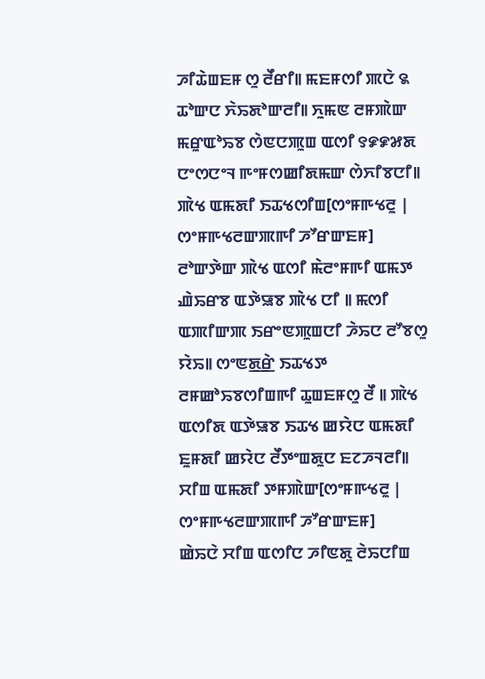ꯍꯤꯊꯥꯡꯐꯝ ꯁꯨ ꯂꯩꯔꯤ꯫ ꯃꯐꯝꯁꯤ ꯄꯅꯥ ꯲ ꯊꯣꯛꯅ ꯈꯥꯢꯗꯣꯛꯂꯤ꯫ ꯈꯨꯃꯟ ꯂꯝꯄꯥꯛ ꯃꯔꯨꯑꯣꯢꯕ ꯁꯥꯟꯅꯄꯨꯡ ꯑꯁꯤ ꯱꯹꯹꯷ꯗ ꯅꯦꯁꯅꯦꯜ ꯒꯦꯝꯁꯀꯤꯗꯃꯛ ꯁꯥꯈꯤꯕꯅꯤ꯫
ꯄꯥꯠ ꯑꯃꯗꯤ ꯏꯊꯠꯁꯤꯡ[ꯁꯦꯝꯒꯠꯂꯨ | ꯁꯦꯝꯒꯠꯂꯛꯄꯒꯤ ꯍꯧꯔꯛꯐꯝ]
ꯂꯣꯛꯇꯥꯛ ꯄꯥꯠ ꯑꯁꯤ ꯃꯥꯂꯦꯝꯒꯤ ꯑꯃꯇ ꯉꯥꯢꯔꯕ ꯑꯇꯥꯎꯕ ꯄꯥꯠ ꯅꯤ ꯫ ꯃꯁꯤ ꯑꯄꯤꯛꯄ ꯏꯔꯦꯟꯄꯨꯡꯅꯤ ꯍꯥꯢꯅ ꯂꯧꯕꯁꯨ ꯌꯥꯢ꯫ ꯁꯦꯟꯗ꯭ꯔꯥ ꯏꯊꯠꯇ ꯂꯝꯀꯣꯢꯕꯁꯤꯡꯒꯤ ꯊꯨꯡꯐꯝꯁꯨ ꯂꯩ ꯫ ꯄꯥꯠ ꯑꯁꯤꯗ ꯑꯇꯥꯎꯕ ꯏꯊꯠ ꯀꯌꯥꯅ ꯑꯃꯗꯤ ꯐꯨꯝꯗꯤ ꯀꯌꯥꯅ ꯂꯩꯇꯦꯡꯗꯨꯅ ꯐꯖꯍꯜꯂꯤ꯫
ꯆꯤꯡ ꯑꯃꯗꯤ ꯇꯝꯄꯥꯛ[ꯁꯦꯝꯒꯠꯂꯨ | ꯁꯦꯝꯒꯠꯂꯛꯄꯒꯤ ꯍꯧꯔꯛꯐꯝ]
ꯀꯥꯢꯅꯥ ꯆꯤꯡ ꯑꯁꯤꯅ ꯍꯤꯟꯗꯨ ꯂꯥꯢꯅꯤꯡ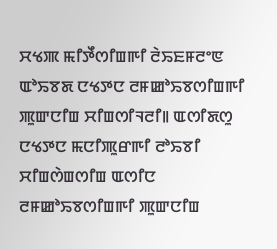ꯆꯠꯄ ꯃꯤꯇꯩꯁꯤꯡꯒꯤ ꯂꯥꯢꯐꯝꯂꯦꯟ ꯑꯣꯢꯕꯗ ꯅꯠꯇꯅ ꯂꯝꯀꯣꯢꯕꯁꯤꯡꯒꯤ ꯄꯨꯛꯅꯤꯡ ꯆꯤꯡꯁꯤꯜꯂꯤ꯫ ꯑꯁꯤꯗꯁꯨ ꯅꯠꯇꯅ ꯃꯅꯤꯄꯨꯔꯒꯤ ꯂꯣꯢꯕꯤ ꯆꯤꯡꯁꯥꯡꯁꯤꯡ ꯑꯁꯤꯅ ꯂꯝꯀꯣꯢꯕꯁꯤꯡꯒꯤ ꯄꯨꯛꯅꯤꯡ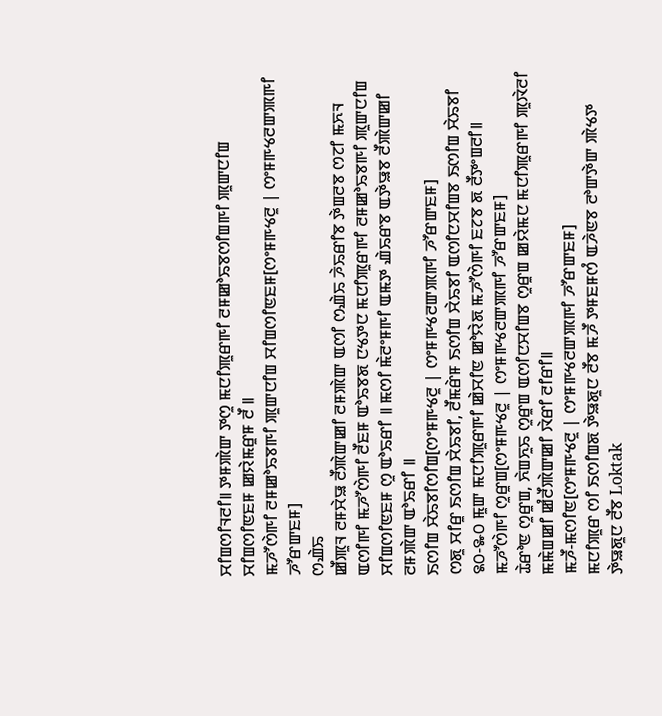ꯆꯤꯡꯁꯤꯜꯂꯤ꯫ ꯇꯝꯄꯥꯛ ꯇꯁꯨ ꯃꯅꯤꯄꯨꯔꯒꯤ ꯂꯝꯀꯣꯢꯕꯁꯤꯡꯒꯤ ꯄꯨꯛꯅꯤꯡ ꯆꯤꯡꯁꯤꯟꯐꯝ ꯀꯌꯥꯃꯔꯨꯝ ꯂꯩ ꯫
ꯃꯍꯧꯁꯥꯒꯤ ꯂꯝꯀꯣꯢꯕꯒꯤ ꯄꯨꯛꯅꯤꯡ ꯆꯤꯡꯁꯤꯟꯐꯝ[ꯁꯦꯝꯒꯠꯂꯨ | ꯁꯦꯝꯒꯠꯂꯛꯄꯒꯤ ꯍꯧꯔꯛꯐꯝ]
ꯁꯉꯥꯢ
ꯀꯩꯄꯨꯜ ꯂꯝꯆꯥꯎ ꯂꯩꯄꯥꯛꯀꯤ ꯂꯝꯄꯥꯛ ꯑꯁꯤ ꯁꯉꯥꯢ ꯍꯥꯢꯔꯤꯕ ꯇꯥꯡꯂꯕ ꯁꯖꯤ ꯃꯈꯜ ꯑꯁꯤꯒꯤ ꯃꯍꯧꯁꯥꯒꯤ ꯂꯩꯐꯝ ꯑꯣꯢꯕꯗ ꯅꯠꯇꯅ ꯃꯅꯤꯄꯨꯔꯒꯤ ꯂꯝꯀꯣꯢꯕꯒꯤ ꯄꯨꯛꯅꯤꯡ ꯆꯤꯡꯁꯤꯟꯐꯝ ꯁꯨ ꯑꯣꯢꯔꯤ ꯫ ꯃꯁꯤ ꯃꯥꯂꯦꯝꯒꯤ ꯑꯃꯇ ꯉꯥꯢꯔꯕ ꯑꯇꯥꯎꯕ ꯂꯩꯄꯥꯛꯀꯤ ꯂꯝꯄꯥꯛ ꯑꯣꯢꯔꯤ ꯫
ꯏꯁꯤꯡ ꯆꯥꯢꯕꯤꯁꯤꯡ[ꯁꯦꯝꯒꯠꯂꯨ | ꯁꯦꯝꯒꯠꯂꯛꯄꯒꯤ ꯍꯧꯔꯛꯐꯝ]
ꯁꯗꯨ ꯆꯤꯔꯨ ꯏꯁꯤꯡ ꯆꯥꯢꯕꯤ, ꯂꯩꯃꯔꯥꯝ ꯏꯁꯤꯡ ꯆꯥꯢꯕꯤ ꯑꯁꯤꯅꯆꯤꯡꯕ ꯏꯁꯤꯡ ꯆꯥꯢꯕꯤ ꯲꯰-꯳꯰ ꯃꯨꯛ ꯃꯅꯤꯄꯨꯔꯒꯤ ꯀꯥꯆꯤꯟ ꯀꯣꯌꯥꯗ ꯃꯍꯧꯁꯥꯒꯤ ꯐꯖꯕ ꯗ ꯂꯩꯇꯦꯡꯂꯤ꯫
ꯃꯍꯧꯁꯥꯒꯤ ꯁꯨꯔꯨꯡ[ꯁꯦꯝꯒꯠꯂꯨ | ꯁꯦꯝꯒꯠꯂꯛꯄꯒꯤ ꯍꯧꯔꯛꯐꯝ]
ꯊꯥꯔꯣꯟ ꯁꯨꯔꯨꯡ, ꯈꯥꯡꯈꯨꯢ ꯁꯨꯔꯨꯡ ꯑꯁꯤꯅꯆꯤꯡꯕ ꯁꯨꯔꯨꯡ ꯀꯌꯥꯃꯅ ꯃꯅꯤꯄꯨꯔꯒꯤ ꯄꯨꯋꯥꯂꯤ ꯃꯃꯥꯡꯀꯤ ꯀꯪꯂꯩꯄꯥꯛꯀꯤ ꯋꯥꯔꯤ ꯂꯤꯔꯤ꯫
ꯃꯍꯩ-ꯃꯁꯤꯟ[ꯁꯦꯝꯒꯠꯂꯨ | ꯁꯦꯝꯒꯠꯂꯛꯄꯒꯤ ꯍꯧꯔꯛꯐꯝ]
ꯃꯅꯤꯄꯨꯔ ꯁꯤ ꯏꯁꯤꯡꯗ ꯇꯥꯎꯗꯨꯅ ꯂꯩꯕ ꯃꯍꯩ ꯇꯝꯐꯝꯁꯪ ꯑꯍꯥꯟꯕ ꯂꯣꯛꯇꯥꯛ ꯄꯥꯠꯇ ꯇꯥꯎꯗꯨꯅ ꯂꯩꯕ Loktak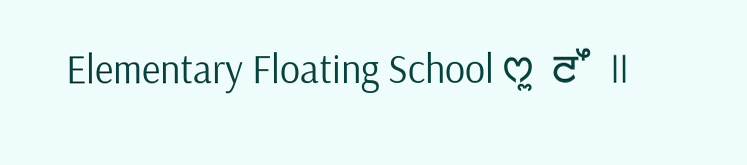Elementary Floating School ꯁꯨ ꯂꯩ ꯫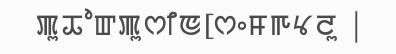ꯄꯨꯊꯣꯛꯄꯨꯁꯤꯟ[ꯁꯦꯝꯒꯠꯂꯨ |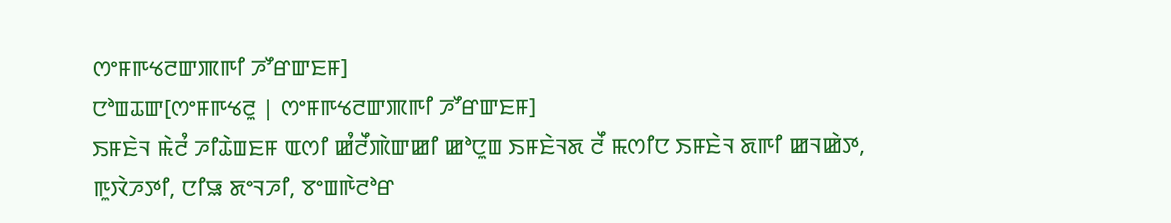ꯁꯦꯝꯒꯠꯂꯛꯄꯒꯤ ꯍꯧꯔꯛꯐꯝ]
ꯅꯣꯡꯊꯛ[ꯁꯦꯝꯒꯠꯂꯨ | ꯁꯦꯝꯒꯠꯂꯛꯄꯒꯤ ꯍꯧꯔꯛꯐꯝ]
ꯏꯝꯐꯥꯜ ꯃꯥꯂꯪ ꯍꯤꯊꯥꯡꯐꯝ ꯑꯁꯤ ꯀꯪꯂꯩꯄꯥꯛꯀꯤ ꯀꯣꯅꯨꯡ ꯏꯝꯐꯥꯜꯗ ꯂꯩ ꯃꯁꯤꯅ ꯏꯝꯐꯥꯜ ꯗꯒꯤ ꯀꯜꯀꯥꯇ, ꯒꯨꯋꯥꯍꯇꯤ, ꯅꯤꯎ ꯗꯦꯜꯍꯤ, ꯕꯦꯡꯒꯥꯂꯣꯔ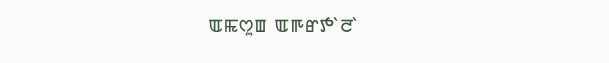ꯑꯃꯁꯨꯡ ꯑꯒꯔꯇꯥꯂꯥ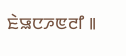ꯐꯥꯎꯅꯍꯟꯂꯤ ꯫